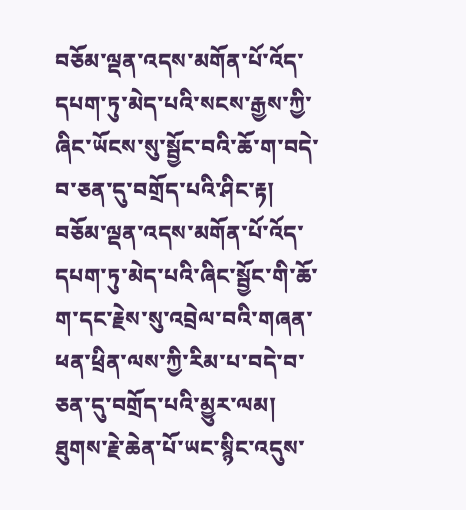བཅོམ་ལྡན་འདས་མགོན་པོ་འོད་དཔག་ཏུ་མེད་པའི་སངས་རྒྱས་ཀྱི་ཞིང་ཡོངས་སུ་སྦྱོང་བའི་ཆོ་ག་བདེ་བ་ཅན་དུ་བགྲོད་པའི་ཤིང་རྟ།
བཅོམ་ལྡན་འདས་མགོན་པོ་འོད་དཔག་ཏུ་མེད་པའི་ཞིང་སྦྱོང་གི་ཆོ་ག་དང་རྗེས་སུ་འབྲེལ་བའི་གཞན་ཕན་ཕྲིན་ལས་ཀྱི་རིམ་པ་བདེ་བ་ཅན་དུ་བགྲོད་པའི་མྱུར་ལམ།
ཐུགས་རྗེ་ཆེན་པོ་ཡང་སྙིང་འདུས་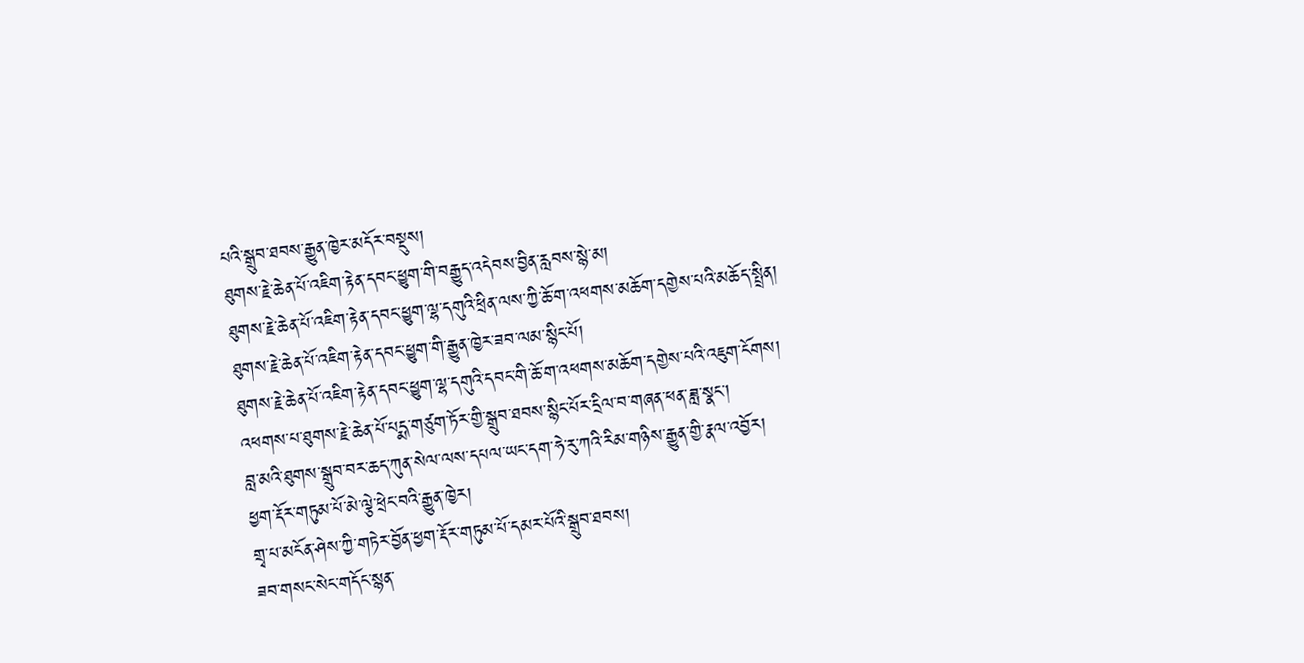པའི་སྒྲུབ་ཐབས་རྒྱུན་ཁྱེར་མདོར་བསྡུས།
ཐུགས་རྗེ་ཆེན་པོ་འཇིག་རྟེན་དབང་ཕྱུག་གི་བརྒྱུད་འདེབས་བྱིན་རླབས་སྙེ་མ།
ཐུགས་རྗེ་ཆེན་པོ་འཇིག་རྟེན་དབང་ཕྱུག་ལྷ་དགུའི་ཕྲིན་ལས་ཀྱི་ཆོ་ག་འཕགས་མཆོག་དགྱེས་པའི་མཆོད་སྤྲིན།
ཐུགས་རྗེ་ཆེན་པོ་འཇིག་རྟེན་དབང་ཕྱུག་གི་རྒྱུན་ཁྱེར་ཟབ་ལམ་སྙིང་པོ།
ཐུགས་རྗེ་ཆེན་པོ་འཇིག་རྟེན་དབང་ཕྱུག་ལྷ་དགུའི་དབང་གི་ཆོ་ག་འཕགས་མཆོག་དགྱེས་པའི་འཇུག་ངོགས།
འཕགས་པ་ཐུགས་རྗེ་ཆེན་པོ་པདྨ་གཙུག་ཏོར་གྱི་སྒྲུབ་ཐབས་སྙིང་པོར་དྲིལ་བ་གཞན་ཕན་ཟླ་སྣང་།
བླ་མའི་ཐུགས་སྒྲུབ་བར་ཆད་ཀུན་སེལ་ལས་དཔལ་ཡང་དག་ཧེ་རུ་ཀའི་རིམ་གཉིས་རྒྱུན་གྱི་རྣལ་འབྱོར།
ཕྱག་རྡོར་གཏུམ་པོ་མེ་ལྕེ་ཕྲེང་བའི་རྒྱུན་ཁྱེར།
གྲྭ་པ་མངོན་ཤེས་ཀྱི་གཏེར་བྱོན་ཕྱག་རྡོར་གཏུམ་པོ་དམར་པོའི་སྒྲུབ་ཐབས།
ཟབ་གསང་སེང་གདོང་སྙན་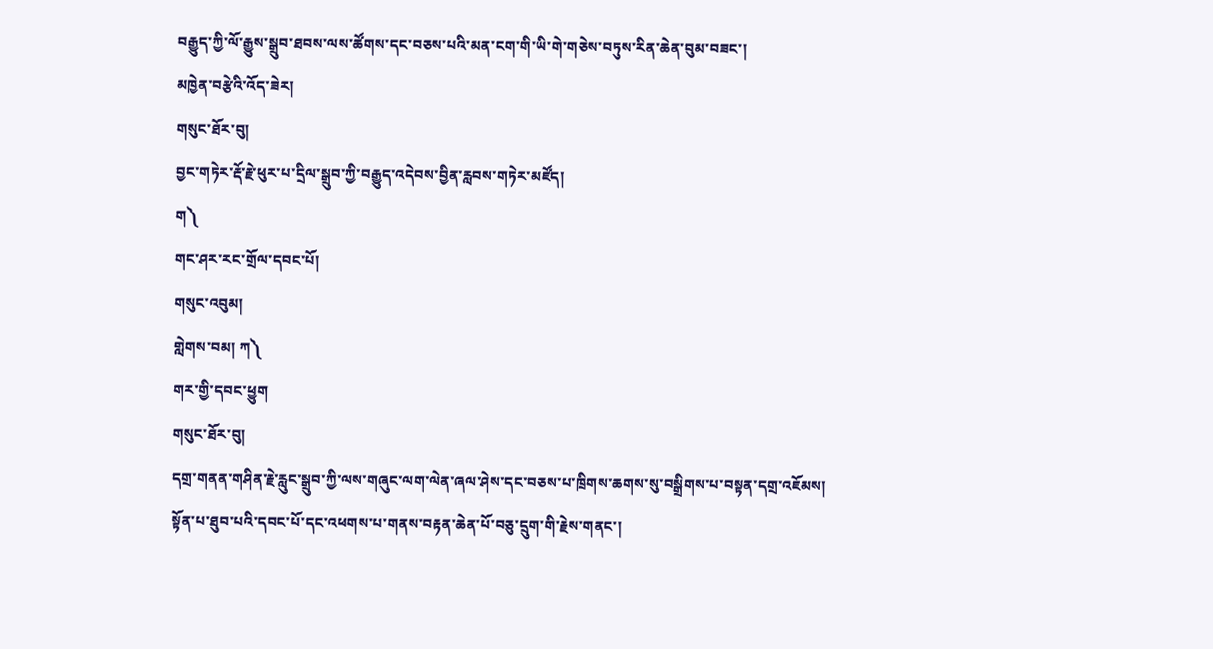བརྒྱུད་ཀྱི་ལོ་རྒྱུས་སྒྲུབ་ཐབས་ལས་ཚོགས་དང་བཅས་པའི་མན་ངག་གི་ཡི་གེ་གཅེས་བཏུས་རིན་ཆེན་བུམ་བཟང་།
མཁྱེན་བརྩེའི་འོད་ཟེར།
གསུང་ཐོར་བུ།
བྱང་གཏེར་རྡོ་རྗེ་ཕུར་པ་དྲིལ་སྒྲུབ་ཀྱི་བརྒྱུད་འདེབས་བྱིན་རླབས་གཏེར་མཛོད།
ག༽
གང་ཤར་རང་གྲོལ་དབང་པོ།
གསུང་འབུམ།
གླེགས་བམ། ཀ༽
གར་གྱི་དབང་ཕྱུག
གསུང་ཐོར་བུ།
དགྲ་གནན་གཤིན་རྗེ་རླུང་སྒྲུབ་ཀྱི་ལས་གཞུང་ལག་ལེན་ཞལ་ཤེས་དང་བཅས་པ་ཁྲིགས་ཆགས་སུ་བསྒྲིགས་པ་བསྟན་དགྲ་འཇོམས།
སྟོན་པ་ཐུབ་པའི་དབང་པོ་དང་འཕགས་པ་གནས་བརྟན་ཆེན་པོ་བཅུ་དྲུག་གི་རྗེས་གནང་།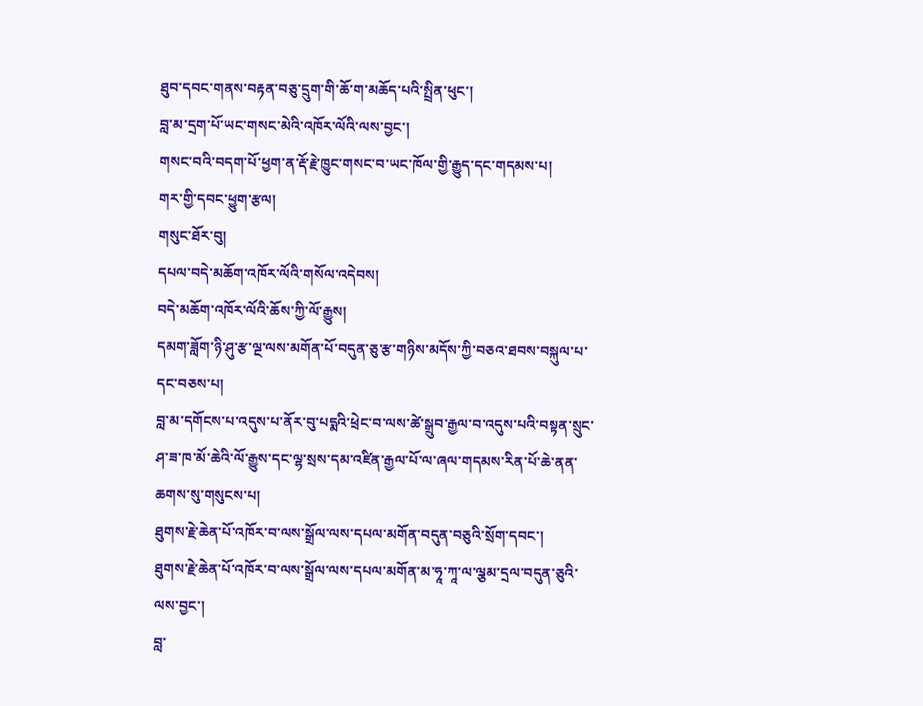ཐུབ་དབང་གནས་བརྟན་བཅུ་དྲུག་གི་ཆོ་ག་མཆོད་པའི་སྤྲིན་ཕུང་།
བླ་མ་དྲག་པོ་ཡང་གསང་མེའི་འཁོར་ལོའི་ལས་བྱང་།
གསང་བའི་བདག་པོ་ཕྱག་ན་རྡོ་རྗེ་ཁྱུང་གསང་བ་ཡང་ཁོལ་གྱི་རྒྱུད་དང་གདམས་པ།
གར་གྱི་དབང་ཕྱུག་རྩལ།
གསུང་ཐོར་བུ།
དཔལ་བདེ་མཆོག་འཁོར་ལོའི་གསོལ་འདེབས།
བདེ་མཆོག་འཁོར་ལོའི་ཆོས་ཀྱི་ལོ་རྒྱུས།
དམག་ཟློག་ཉི་ཤུ་རྩ་ལྔ་ལས་མགོན་པོ་བདུན་ཅུ་རྩ་གཉིས་མདོས་ཀྱི་བཅའ་ཐབས་བསྐུལ་པ་དང་བཅས་པ།
བླ་མ་དགོངས་པ་འདུས་པ་ནོར་བུ་པདྨའི་ཕྲེང་བ་ལས་ཚེ་སྒྲུབ་རྒྱལ་བ་འདུས་པའི་བསྟན་སྲུང་ཤ་ཟ་ཁ་མོ་ཆེའི་ལོ་རྒྱུས་དང་ལྷ་སྲས་དམ་འཛིན་རྒྱལ་པོ་ལ་ཞལ་གདམས་རིན་པོ་ཆེ་ནན་ཆགས་སུ་གསུངས་པ།
ཐུགས་རྗེ་ཆེན་པོ་འཁོར་བ་ལས་སྒྲོལ་ལས་དཔལ་མགོན་བདུན་བཅུའི་སྲོག་དབང་།
ཐུགས་རྗེ་ཆེན་པོ་འཁོར་བ་ལས་སྒྲོལ་ལས་དཔལ་མགོན་མ་ཧཱ་ཀཱ་ལ་ལྕམ་དྲལ་བདུན་ཅུའི་ལས་བྱང་།
བླ་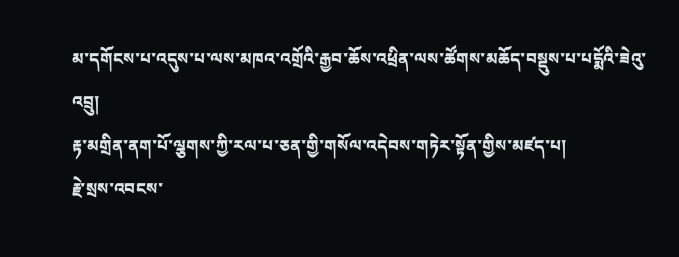མ་དགོངས་པ་འདུས་པ་ལས་མཁའ་འགྲོའི་རྒྱབ་ཆོས་འཕྲིན་ལས་ཚོགས་མཆོད་བསྡུས་པ་པདྨོའི་ཟེའུ་འབྲུ།
རྟ་མགྲིན་ནག་པོ་ལྕགས་ཀྱི་རལ་པ་ཅན་གྱི་གསོལ་འདེབས་གཏེར་སྟོན་གྱིས་མཛད་པ།
རྗེ་སྲས་འབངས་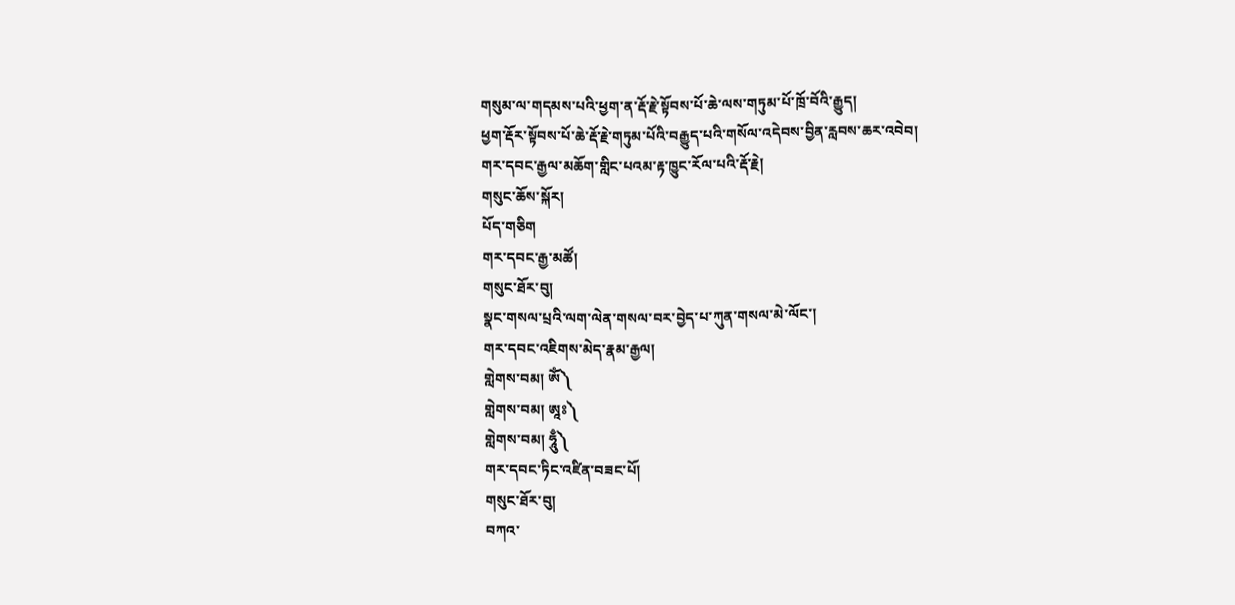གསུམ་ལ་གདམས་པའི་ཕྱག་ན་རྡོ་རྗེ་སྟོབས་པོ་ཆེ་ལས་གཏུམ་པོ་ཁྲོ་བོའི་རྒྱུད།
ཕྱག་རྡོར་སྟོབས་པོ་ཆེ་རྡོ་རྗེ་གཏུམ་པོའི་བརྒྱུད་པའི་གསོལ་འདེབས་བྱིན་རླབས་ཆར་འབེབ།
གར་དབང་རྒྱལ་མཆོག་གླིང་པའམ་རྟ་ཁྱུང་རོལ་པའི་རྡོ་རྗེ།
གསུང་ཆོས་སྐོར།
པོད་གཅིག
གར་དབང་རྒྱ་མཚོ།
གསུང་ཐོར་བུ།
སྣང་གསལ་པྲའི་ལག་ལེན་གསལ་བར་བྱེད་པ་ཀུན་གསལ་མེ་ལོང་།
གར་དབང་འཇིགས་མེད་རྣམ་རྒྱལ།
གླེགས་བམ། ཨོཾ༽
གླེགས་བམ། ཨཱཿ༽
གླེགས་བམ། ཧཱུྃ༽
གར་དབང་ཏིང་འཛིན་བཟང་པོ།
གསུང་ཐོར་བུ།
བཀའ་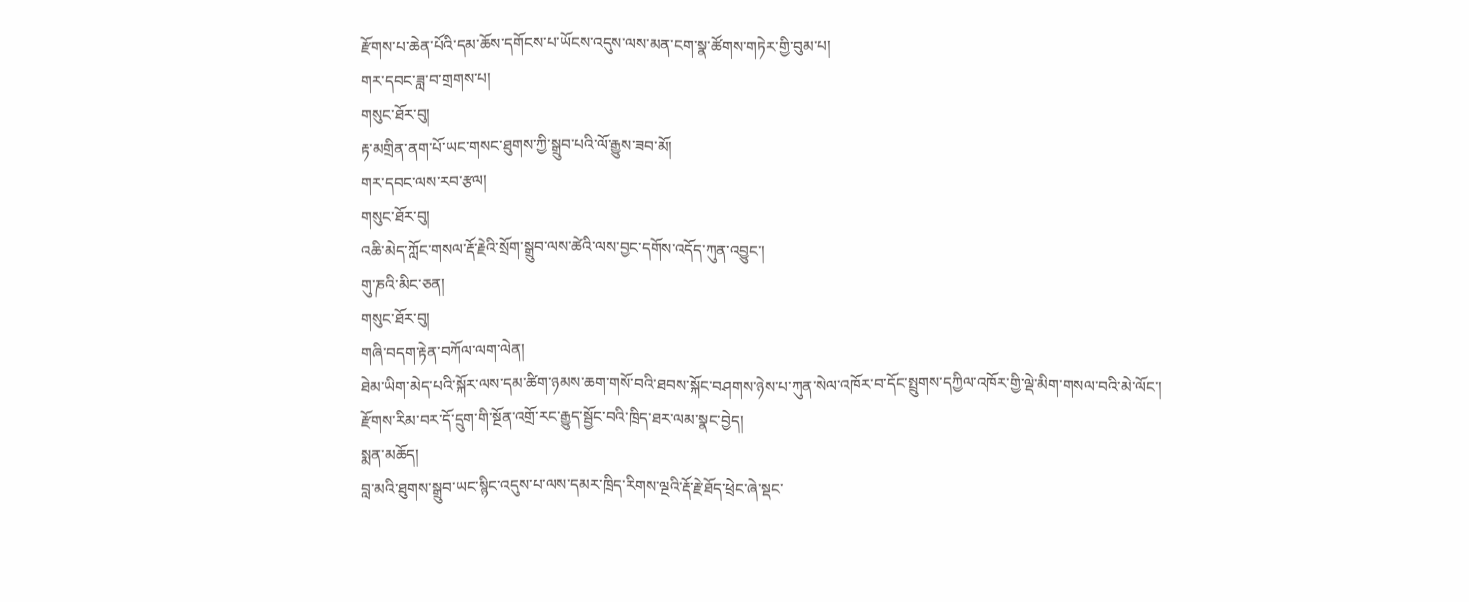རྫོགས་པ་ཆེན་པོའི་དམ་ཆོས་དགོངས་པ་ཡོངས་འདུས་ལས་མན་ངག་སྣ་ཚོགས་གཏེར་གྱི་བུམ་པ།
གར་དབང་ཟླ་བ་གྲགས་པ།
གསུང་ཐོར་བུ།
རྟ་མགྲིན་ནག་པོ་ཡང་གསང་ཐུགས་ཀྱི་སྒྲུབ་པའི་ལོ་རྒྱུས་ཟབ་མོ།
གར་དབང་ལས་རབ་རྩལ།
གསུང་ཐོར་བུ།
འཆི་མེད་ཀློང་གསལ་རྡོ་རྗེའི་སྲོག་སྒྲུབ་ལས་ཚེའི་ལས་བྱང་དགོས་འདོད་ཀུན་འབྱུང་།
གུ་ཎའི་མིང་ཅན།
གསུང་ཐོར་བུ།
གཞི་བདག་རྟེན་བཀོལ་ལག་ལེན།
ཐེམ་ཡིག་མེད་པའི་སྐོར་ལས་དམ་ཚིག་ཉམས་ཆག་གསོ་བའི་ཐབས་སྐོང་བཤགས་ཉེས་པ་ཀུན་སེལ་འཁོར་བ་དོང་སྤྲུགས་དཀྱིལ་འཁོར་གྱི་ལྡེ་མིག་གསལ་བའི་མེ་ལོང་།
རྫོགས་རིམ་བར་དོ་དྲུག་གི་སྔོན་འགྲོ་རང་རྒྱུད་སྦྱོང་བའི་ཁྲིད་ཐར་ལམ་སྣང་བྱེད།
སྨན་མཆོད།
བླ་མའི་ཐུགས་སྒྲུབ་ཡང་སྙིང་འདུས་པ་ལས་དམར་ཁྲིད་རིགས་ལྔའི་རྡོ་རྗེ་ཐོད་ཕྲེང་ཞེ་སྡང་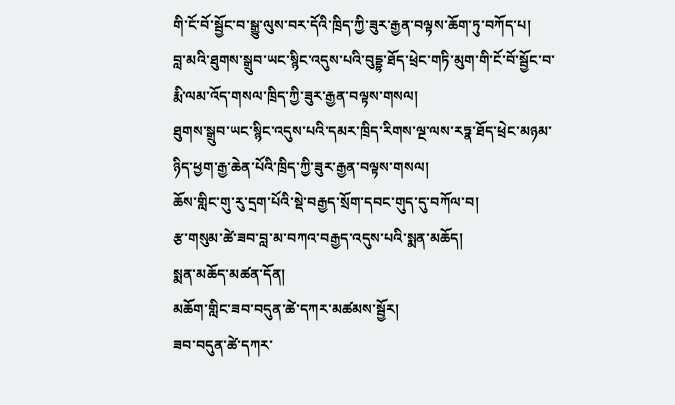གི་ངོ་བོ་སྦྱོང་བ་སྒྱུ་ལུས་བར་དོའི་ཁྲིད་ཀྱི་ཟུར་རྒྱན་བལྟས་ཆོག་ཏུ་བཀོད་པ།
བླ་མའི་ཐུགས་སྒྲུབ་ཡང་སྙིང་འདུས་པའི་བུདྡྷ་ཐོད་ཕྲེང་གཏི་མུག་གི་ངོ་བོ་སྦྱོང་བ་རྨི་ལམ་འོད་གསལ་ཁྲིད་ཀྱི་ཟུར་རྒྱན་བལྟས་གསལ།
ཐུགས་སྒྲུབ་ཡང་སྙིང་འདུས་པའི་དམར་ཁྲིད་རིགས་ལྔ་ལས་རཏྣ་ཐོད་ཕྲེང་མཉམ་ཉིད་ཕྱག་རྒྱ་ཆེན་པོའི་ཁྲིད་ཀྱི་ཟུར་རྒྱན་བལྟས་གསལ།
ཆོས་གླིང་གུ་རུ་དྲག་པོའི་སྡེ་བརྒྱད་སྲོག་དབང་གུད་དུ་བཀོལ་བ།
རྩ་གསུམ་ཚེ་ཟབ་བླ་མ་བཀའ་བརྒྱད་འདུས་པའི་སྨན་མཆོད།
སྨན་མཆོད་མཚན་དོན།
མཆོག་གླིང་ཟབ་བདུན་ཚེ་དཀར་མཚམས་སྦྱོར།
ཟབ་བདུན་ཚེ་དཀར་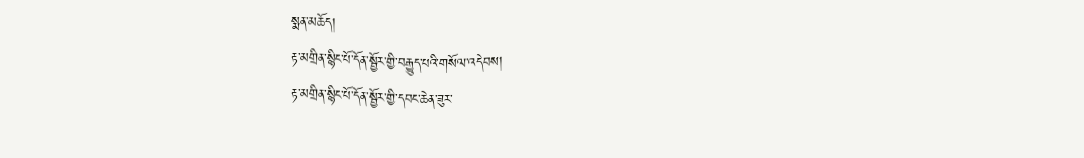སྨན་མཆོད།
རྟ་མགྲིན་སྙིང་པོ་དོན་སྦྱོར་གྱི་བརྒྱུད་པའི་གསོལ་འདེབས།
རྟ་མགྲིན་སྙིང་པོ་དོན་སྦྱོར་གྱི་དབང་ཆེན་ཟུར་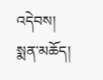འདེབས།
སྨན་མཆོད།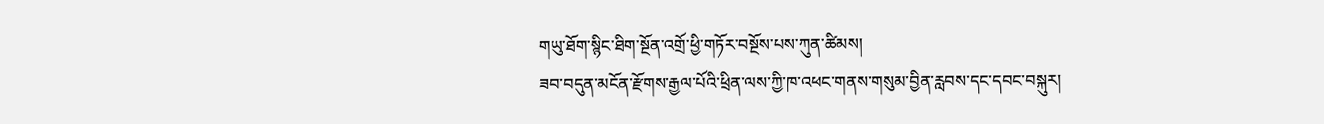གཡུ་ཐོག་སྙིང་ཐིག་སྔོན་འགྲོ་ཕྱི་གཏོར་བསྔོས་པས་ཀུན་ཚིམས།
ཟབ་བདུན་མངོན་རྫོགས་རྒྱལ་པོའི་ཕྲིན་ལས་ཀྱི་ཁ་འཕང་གནས་གསུམ་བྱིན་རླབས་དང་དབང་བསྐུར།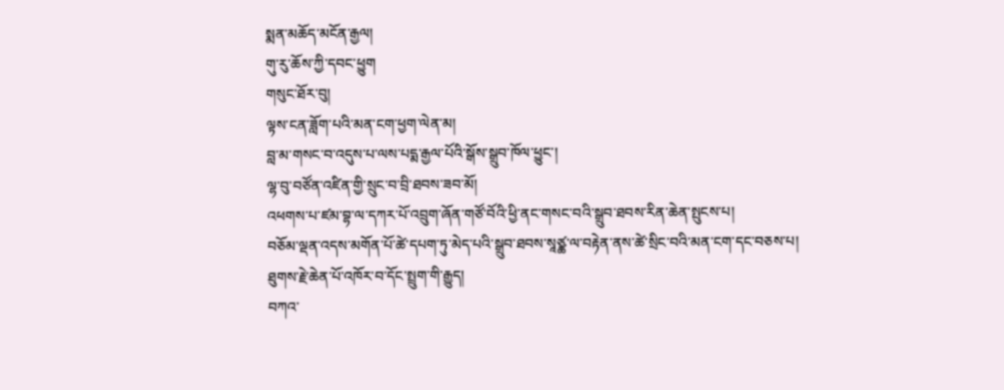སྨན་མཆོད་མངོན་རྒྱལ།
གུ་རུ་ཆོས་ཀྱི་དབང་ཕྱུག
གསུང་ཐོར་བུ།
ལྟས་ངན་ཟློག་པའི་མན་ངག་ཕྱག་ལེན་མ།
བླ་མ་གསང་བ་འདུས་པ་ལས་པདྨ་རྒྱལ་པོའི་སྒོས་སྒྲུབ་ཁོལ་ཕྱུང་།
ལྷ་བུ་བཙོན་འཛིན་གྱི་སྲུང་བ་བྲི་ཐབས་ཟབ་མོ།
འཕགས་པ་ཛམ་བྷ་ལ་དཀར་པོ་འབྲུག་ཞོན་གཙོ་བོའི་ཕྱི་ནང་གསང་བའི་སྒྲུབ་ཐབས་རིན་ཆེན་སྤུངས་པ།
བཅོམ་ལྡན་འདས་མགོན་པོ་ཚེ་དཔག་ཏུ་མེད་པའི་སྒྲུབ་ཐབས་སཱཙྪ་ལ་བརྟེན་ནས་ཚེ་སྲིང་བའི་མན་ངག་དང་བཅས་པ།
ཐུགས་རྗེ་ཆེན་པོ་འཁོར་བ་དོང་སྤྲུག་གི་རྒྱུད།
བཀའ་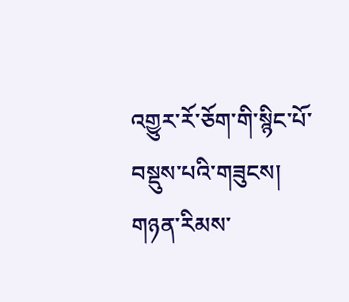འགྱུར་རོ་ཅོག་གི་སྙིང་པོ་བསྡུས་པའི་གཟུངས།
གཉན་རིམས་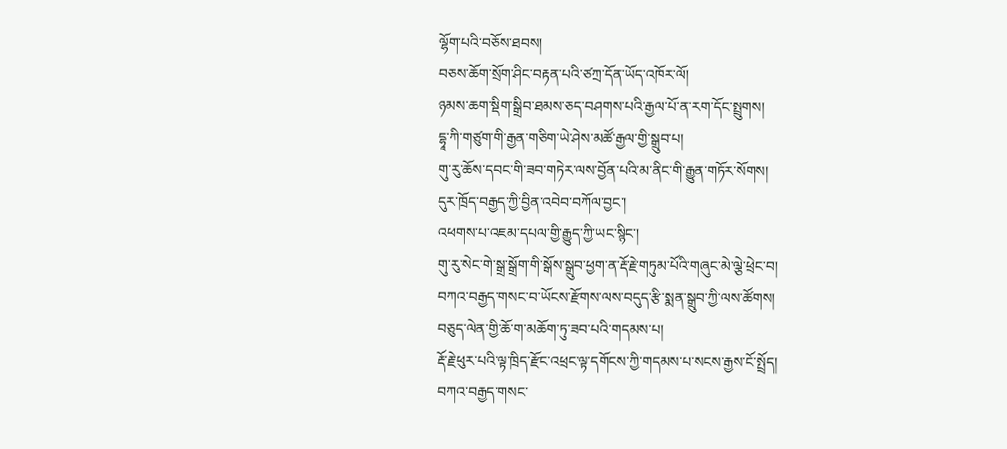ལྷོག་པའི་བཅོས་ཐབས།
བཅས་ཆོག་སྲོག་ཤིང་བརྟན་པའི་ཙཀྲ་དོན་ཡོད་འཁོར་ལོ།
ཉམས་ཆག་སྡིག་སྒྲིབ་ཐམས་ཅད་བཤགས་པའི་རྒྱལ་པོ་ན་རག་དོང་སྤྲུགས།
དྷཱ་ཀི་གཙུག་གི་རྒྱན་གཅིག་ཡེ་ཤེས་མཚོ་རྒྱལ་གྱི་སྒྲུབ་པ།
གུ་རུ་ཆོས་དབང་གི་ཟབ་གཏེར་ལས་བྱོན་པའི་མ་ནིང་གི་རྒྱུན་གཏོར་སོགས།
དུར་ཁྲོད་བརྒྱད་ཀྱི་བྱིན་འབེབ་བཀོལ་བྱང་།
འཕགས་པ་འཇམ་དཔལ་གྱི་རྒྱུད་ཀྱི་ཡང་སྙིང་།
གུ་རུ་སེང་གེ་སྒྲ་སྒྲོག་གི་སྒོས་སྒྲུབ་ཕྱག་ན་རྡོ་རྗེ་གཏུམ་པོའི་གཞུང་མེ་ལྕེ་ཕྲེང་བ།
བཀའ་བརྒྱད་གསང་བ་ཡོངས་རྫོགས་ལས་བདུད་རྩི་སྨན་སྒྲུབ་ཀྱི་ལས་ཚོགས།
བཅུད་ལེན་གྱི་ཆོ་ག་མཆོག་ཏུ་ཟབ་པའི་གདམས་པ།
རྡོ་རྗེ་ཕུར་པའི་ལྟ་ཁྲིད་རྫོང་འཕྲང་ལྟ་དགོངས་ཀྱི་གདམས་པ་སངས་རྒྱས་ངོ་སྤྲོད།
བཀའ་བརྒྱད་གསང་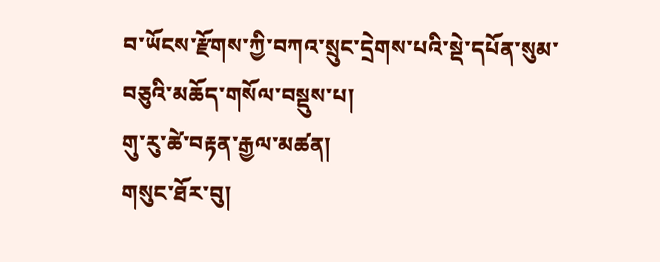བ་ཡོངས་རྫོགས་ཀྱི་བཀའ་སྲུང་དྲེགས་པའི་སྡེ་དཔོན་སུམ་བཅུའི་མཆོད་གསོལ་བསྡུས་པ།
གུ་རུ་ཚེ་བརྟན་རྒྱལ་མཚན།
གསུང་ཐོར་བུ།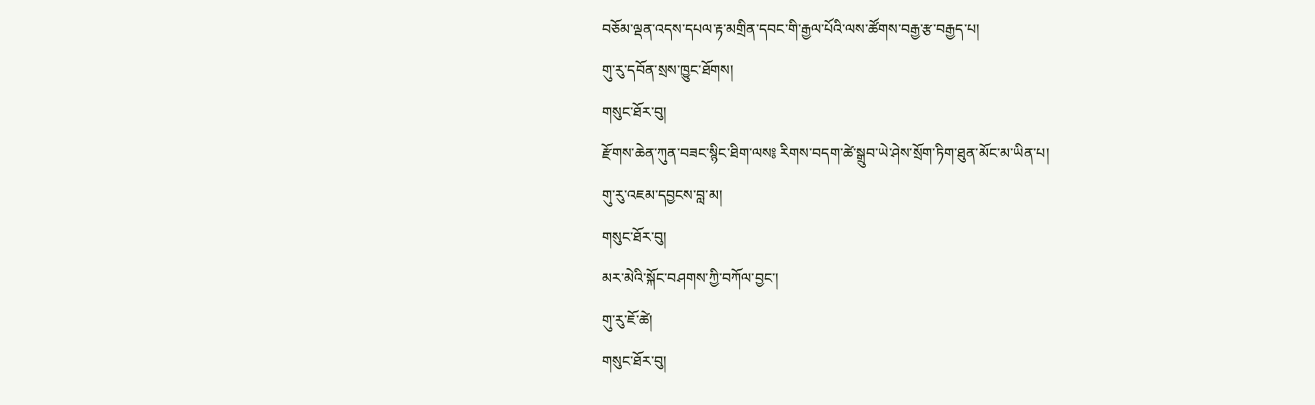བཅོམ་ལྡན་འདས་དཔལ་རྟ་མགྲིན་དབང་གི་རྒྱལ་པོའི་ལས་ཚོགས་བརྒྱ་རྩ་བརྒྱད་པ།
གུ་རུ་དབོན་སྲས་ཁྱུང་ཐོགས།
གསུང་ཐོར་བུ།
རྫོགས་ཆེན་ཀུན་བཟང་སྙིང་ཐིག་ལས༔ རིགས་བདག་ཚེ་སྒྲུབ་ཡེ་ཤེས་སྲོག་ཏིག་ཐུན་མོང་མ་ཡིན་པ།
གུ་རུ་འཇམ་དབྱངས་བླ་མ།
གསུང་ཐོར་བུ།
མར་མེའི་སྐོང་བཤགས་ཀྱི་བཀོལ་བྱང་།
གུ་རུ་ཇོ་ཚེ།
གསུང་ཐོར་བུ།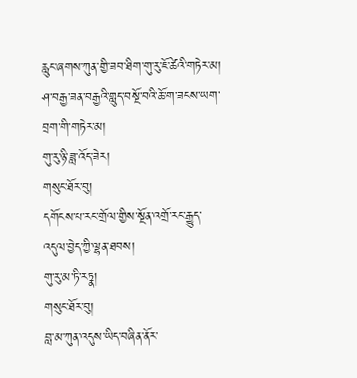རླུང་ཞགས་ཀུན་གྱི་ཟབ་ཐིག་གུ་རུ་ཇོ་ཚེའི་གཏེར་མ།
ཤ་བརྒྱ་ཟན་བརྒྱའི་གླུད་བསྔོ་བའི་ཆོ་ག་ཟངས་ཡག་བྲག་གི་གཏེར་མ།
གུ་རུ་ཉི་ཟླ་འོད་ཟེར།
གསུང་ཐོར་བུ།
དགོངས་པ་རང་གྲོལ་གྱིས་སྔོན་འགྲོ་རང་རྒྱུད་འདུལ་བྱེད་ཀྱི་ལྷན་ཐབས།
གུ་རུ་མ་ཏི་རཏྣ།
གསུང་ཐོར་བུ།
བླ་མ་ཀུན་འདུས་ཡིད་བཞིན་ནོར་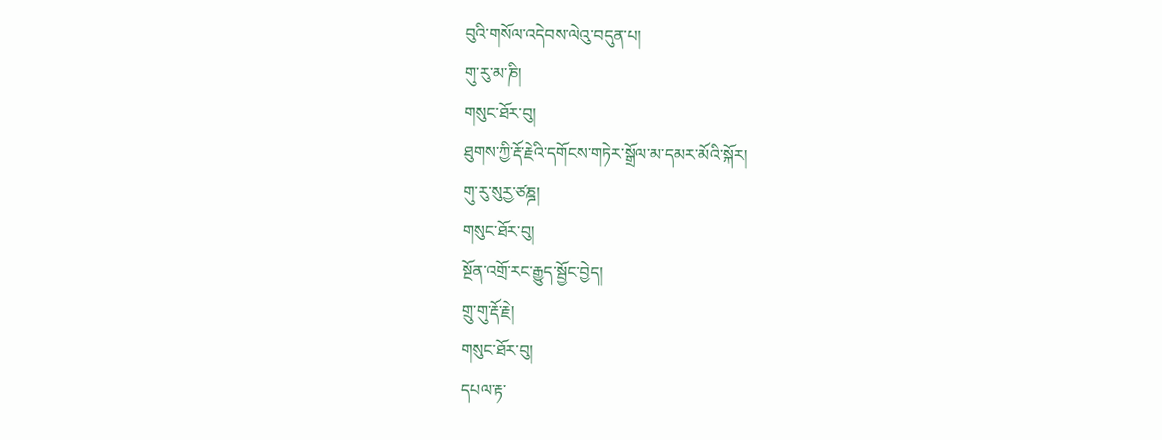བུའི་གསོལ་འདེབས་ལེའུ་བདུན་པ།
གུ་རུ་མ་ཎི།
གསུང་ཐོར་བུ།
ཐུགས་ཀྱི་རྡོ་རྗེའི་དགོངས་གཏེར་སྒྲོལ་མ་དམར་མོའི་སྐོར།
གུ་རུ་སུརྱ་ཙཎྜ།
གསུང་ཐོར་བུ།
སྔོན་འགྲོ་རང་རྒྱུད་སྦྱོང་བྱེད།
གྲུ་གུ་རྡོ་རྗེ།
གསུང་ཐོར་བུ།
དཔལ་རྟ་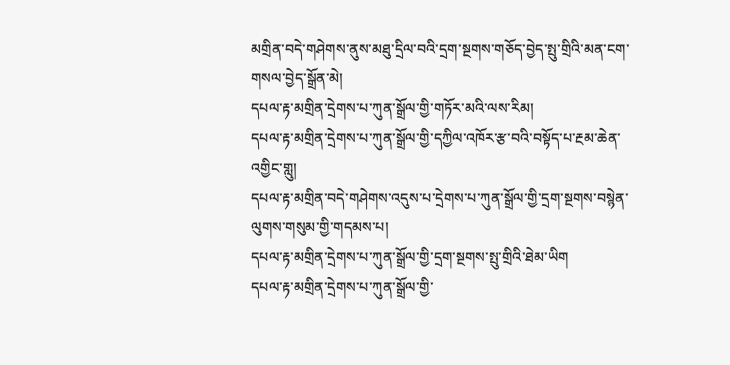མགྲིན་བདེ་གཤེགས་ནུས་མཐུ་དྲིལ་བའི་དྲག་སྔགས་གཅོད་བྱེད་སྤུ་གྲིའི་མན་ངག་གསལ་བྱེད་སྒྲོན་མེ།
དཔལ་རྟ་མགྲིན་དྲེགས་པ་ཀུན་སྒྲོལ་གྱི་གཏོར་མའི་ལས་རིམ།
དཔལ་རྟ་མགྲིན་དྲེགས་པ་ཀུན་སྒྲོལ་གྱི་དཀྱིལ་འཁོར་རྩ་བའི་བསྟོད་པ་རྔམ་ཆེན་འགྱིང་གླུ།
དཔལ་རྟ་མགྲིན་བདེ་གཤེགས་འདུས་པ་དྲེགས་པ་ཀུན་སྒྲོལ་གྱི་དྲག་སྔགས་བསྙེན་ལུགས་གསུམ་གྱི་གདམས་པ།
དཔལ་རྟ་མགྲིན་དྲེགས་པ་ཀུན་སྒྲོལ་གྱི་དྲག་སྔགས་སྤུ་གྲིའི་ཐེམ་ཡིག
དཔལ་རྟ་མགྲིན་དྲེགས་པ་ཀུན་སྒྲོལ་གྱི་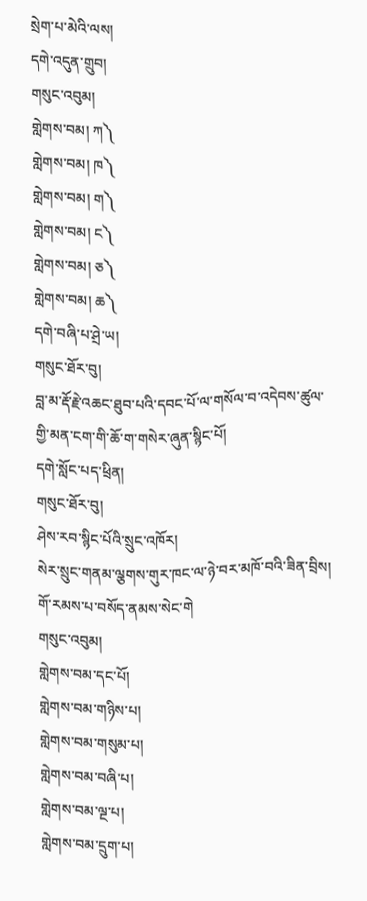སྲེག་པ་མེའི་ལས།
དགེ་འདུན་གྲུབ།
གསུང་འབུམ།
གླེགས་བམ། ཀ༽
གླེགས་བམ། ཁ༽
གླེགས་བམ། ག༽
གླེགས་བམ། ང༽
གླེགས་བམ། ཅ༽
གླེགས་བམ། ཆ༽
དགེ་བཞི་པ་ཤྲེ་ཡ།
གསུང་ཐོར་བུ།
བླ་མ་རྡོ་རྗེ་འཆང་ཐུབ་པའི་དབང་པོ་ལ་གསོལ་བ་འདེབས་ཚུལ་གྱི་མན་ངག་གི་ཆོ་ག་གསེར་ཞུན་སྙིང་པོ།
དགེ་སློང་པད་ཕྲིན།
གསུང་ཐོར་བུ།
ཤེས་རབ་སྙིང་པོའི་སྲུང་འཁོར།
སེར་སྲུང་གནམ་ལྕགས་གུར་ཁང་ལ་ཉེ་བར་མཁོ་བའི་ཟིན་བྲིས།
གོ་རམས་པ་བསོད་ནམས་སེང་གེ
གསུང་འབུམ།
གླེགས་བམ་དང་པོ།
གླེགས་བམ་གཉིས་པ།
གླེགས་བམ་གསུམ་པ།
གླེགས་བམ་བཞི་པ།
གླེགས་བམ་ལྔ་པ།
གླེགས་བམ་དྲུག་པ།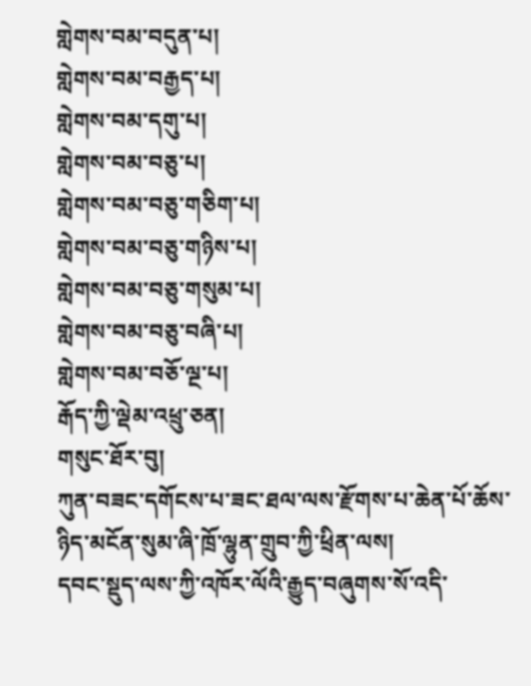གླེགས་བམ་བདུན་པ།
གླེགས་བམ་བརྒྱད་པ།
གླེགས་བམ་དགུ་པ།
གླེགས་བམ་བཅུ་པ།
གླེགས་བམ་བཅུ་གཅིག་པ།
གླེགས་བམ་བཅུ་གཉིས་པ།
གླེགས་བམ་བཅུ་གསུམ་པ།
གླེགས་བམ་བཅུ་བཞི་པ།
གླེགས་བམ་བཅོ་ལྔ་པ།
རྒོད་ཀྱི་ལྡེམ་འཕྲུ་ཅན།
གསུང་ཐོར་བུ།
ཀུན་བཟང་དགོངས་པ་ཟང་ཐལ་ལས་རྫོགས་པ་ཆེན་པོ་ཆོས་ཉིད་མངོན་སུམ་ཞི་ཁྲོ་ལྷུན་གྲུབ་ཀྱི་ཕྲིན་ལས།
དབང་སྡུད་ལས་ཀྱི་འཁོར་ལོའི་རྒྱུད་བཞུགས་སོ་འདི་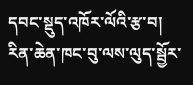དབང་སྡུད་འཁོར་ལོའི་རྩ་བ།
རིན་ཆེན་ཁང་བུ་ལས་ལུད་སྦྱོར་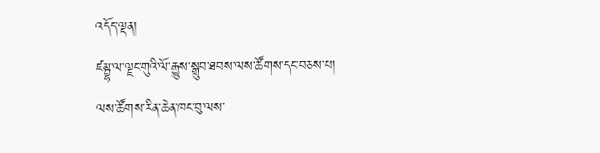འདོད་ལྡན།
ཛམྦྷ་ལ་ལྗང་གུའི་ལོ་རྒྱུས་སྒྲུབ་ཐབས་ལས་ཚོགས་དང་བཅས་པ།
ལས་ཚོགས་རིན་ཆེན་ཁང་བུ་ལས་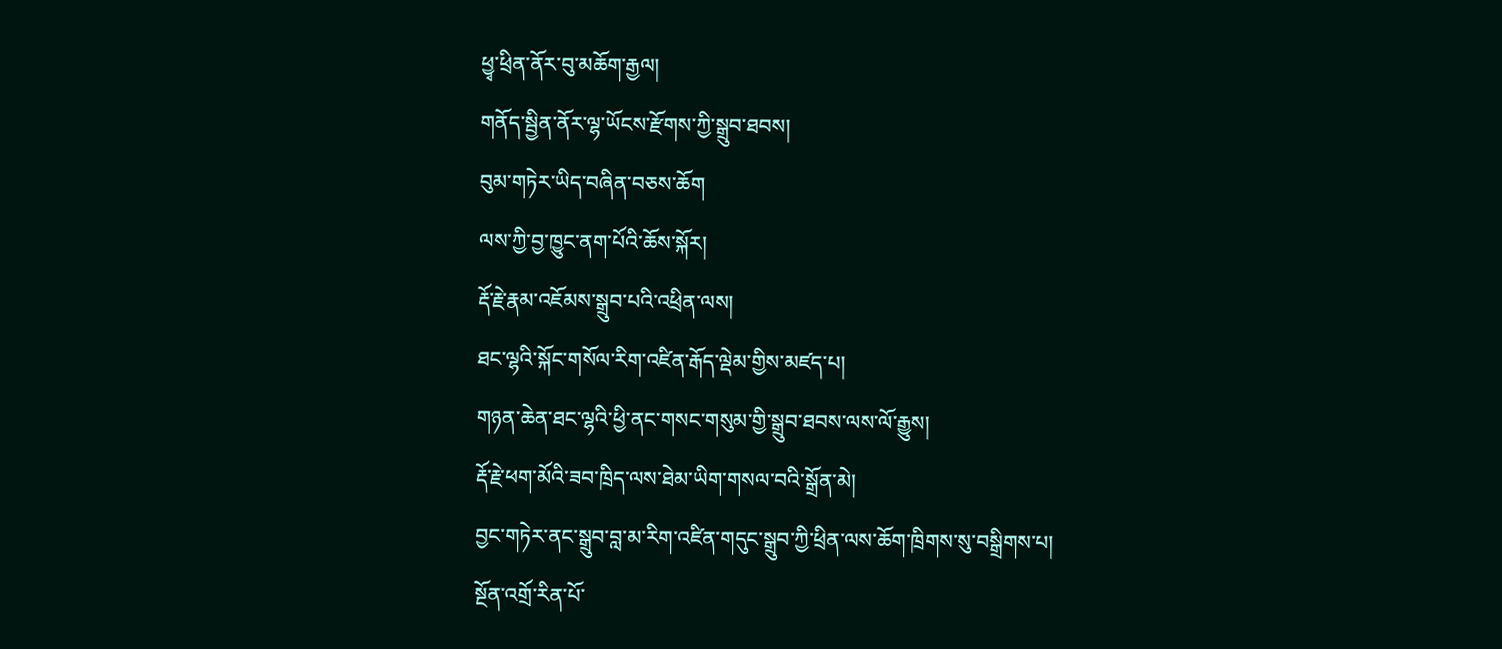ཕྱྭ་ཕྲིན་ནོར་བུ་མཆོག་རྒྱལ།
གནོད་སྦྱིན་ནོར་ལྷ་ཡོངས་རྫོགས་ཀྱི་སྒྲུབ་ཐབས།
བུམ་གཏེར་ཡིད་བཞིན་བཅས་ཆོག
ལས་ཀྱི་བྱ་ཁྱུང་ནག་པོའི་ཆོས་སྐོར།
རྡོ་རྗེ་རྣམ་འཇོམས་སྒྲུབ་པའི་འཕྲིན་ལས།
ཐང་ལྷའི་སྐོང་གསོལ་རིག་འཛིན་རྒོད་ལྡེམ་གྱིས་མཛད་པ།
གཉན་ཆེན་ཐང་ལྷའི་ཕྱི་ནང་གསང་གསུམ་གྱི་སྒྲུབ་ཐབས་ལས་ལོ་རྒྱུས།
རྡོ་རྗེ་ཕག་མོའི་ཟབ་ཁྲིད་ལས་ཐེམ་ཡིག་གསལ་བའི་སྒྲོན་མེ།
བྱང་གཏེར་ནང་སྒྲུབ་བླ་མ་རིག་འཛིན་གདུང་སྒྲུབ་ཀྱི་ཕྲིན་ལས་ཆོག་ཁྲིགས་སུ་བསྒྲིགས་པ།
སྔོན་འགྲོ་རིན་པོ་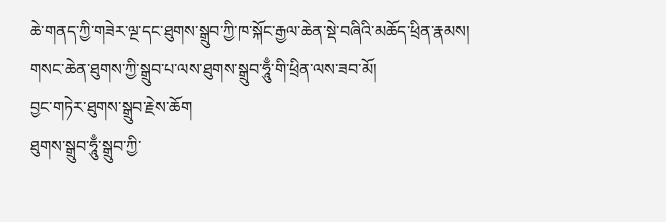ཆེ་གནད་ཀྱི་གཟེར་ལྔ་དང་ཐུགས་སྒྲུབ་ཀྱི་ཁ་སྐོང་རྒྱལ་ཆེན་སྡེ་བཞིའི་མཆོད་ཕྲིན་རྣམས།
གསང་ཆེན་ཐུགས་ཀྱི་སྒྲུབ་པ་ལས་ཐུགས་སྒྲུབ་ཧཱུྃ་གི་ཕྲིན་ལས་ཟབ་མོ།
བྱང་གཏེར་ཐུགས་སྒྲུབ་རྗེས་ཆོག
ཐུགས་སྒྲུབ་ཧཱུྃ་སྒྲུབ་ཀྱི་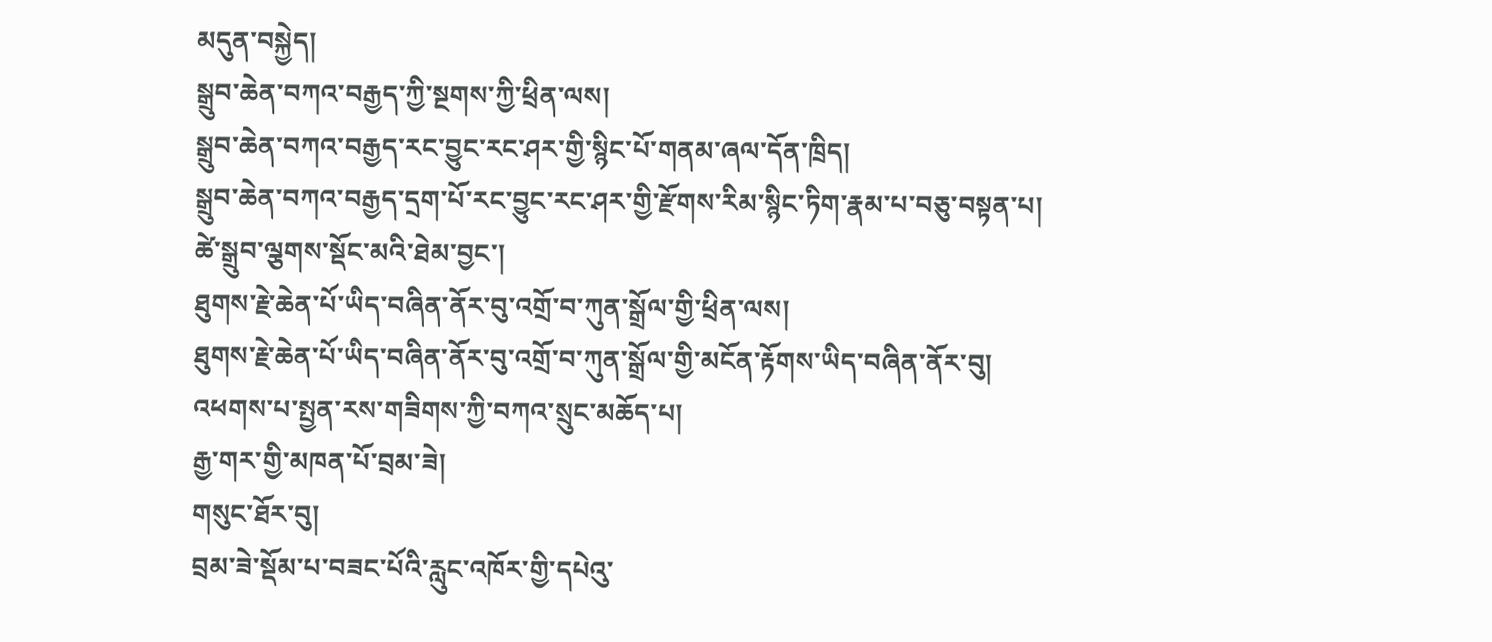མདུན་བསྐྱེད།
སྒྲུབ་ཆེན་བཀའ་བརྒྱད་ཀྱི་སྔགས་ཀྱི་ཕྲིན་ལས།
སྒྲུབ་ཆེན་བཀའ་བརྒྱད་རང་བྱུང་རང་ཤར་གྱི་སྙིང་པོ་གནམ་ཞལ་དོན་ཁྲིད།
སྒྲུབ་ཆེན་བཀའ་བརྒྱད་དྲག་པོ་རང་བྱུང་རང་ཤར་གྱི་རྫོགས་རིམ་སྙིང་ཏིག་རྣམ་པ་བཅུ་བསྟན་པ།
ཚེ་སྒྲུབ་ལྕགས་སྡོང་མའི་ཐེམ་བྱང་།
ཐུགས་རྗེ་ཆེན་པོ་ཡིད་བཞིན་ནོར་བུ་འགྲོ་བ་ཀུན་སྒྲོལ་གྱི་ཕྲིན་ལས།
ཐུགས་རྗེ་ཆེན་པོ་ཡིད་བཞིན་ནོར་བུ་འགྲོ་བ་ཀུན་སྒྲོལ་གྱི་མངོན་རྟོགས་ཡིད་བཞིན་ནོར་བུ།
འཕགས་པ་སྤྱན་རས་གཟིགས་ཀྱི་བཀའ་སྲུང་མཆོད་པ།
རྒྱ་གར་གྱི་མཁན་པོ་བྲམ་ཟེ།
གསུང་ཐོར་བུ།
བྲམ་ཟེ་སྡོམ་པ་བཟང་པོའི་རླུང་འཁོར་གྱི་དཔེའུ་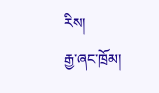རིས།
རྒྱ་ཞང་ཁྲོམ།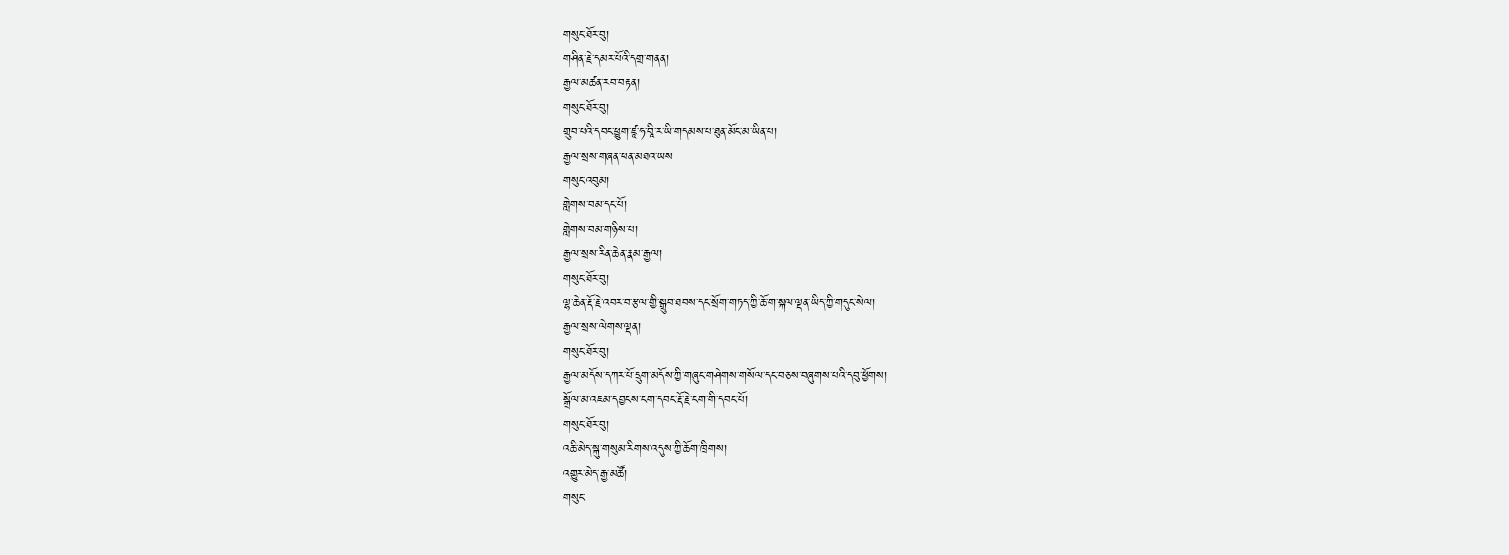གསུང་ཐོར་བུ།
གཤིན་རྗེ་དམར་པོའི་དགྲ་གནན།
རྒྱལ་མཚན་རབ་བརྟན།
གསུང་ཐོར་བུ།
གྲུབ་པའི་དབང་ཕྱུག་ཛཱ་ཧ་བཱི་ར་ཡི་གདམས་པ་ཐུན་མོང་མ་ཡིན་པ།
རྒྱལ་སྲས་གཞན་ཕན་མཐའ་ཡས
གསུང་འབུམ།
གླེགས་བམ་དང་པོ།
གླེགས་བམ་གཉིས་པ།
རྒྱལ་སྲས་རིན་ཆེན་རྣམ་རྒྱལ།
གསུང་ཐོར་བུ།
ལྷ་ཆེན་རྡོ་རྗེ་འབར་བ་རྩལ་གྱི་སྒྲུབ་ཐབས་དང་སྲོག་གཏད་ཀྱི་ཆོ་ག་སྐལ་ལྡན་ཡིད་ཀྱི་གདུང་སེལ།
རྒྱལ་སྲས་ལེགས་ལྡན།
གསུང་ཐོར་བུ།
རྒྱལ་མདོས་དཀར་པོ་དྲུག་མདོས་ཀྱི་གཞུང་གཤེགས་གསོལ་དང་བཅས་བཞུགས་པའི་དབུ་ཕྱོགས།
སྒྲོལ་མ་འཇམ་དབྱངས་ངག་དབང་རྡོ་རྗེ་ངག་གི་དབང་པོ།
གསུང་ཐོར་བུ།
འཆི་མེད་སྐུ་གསུམ་རིགས་འདུས་ཀྱི་ཆོག་ཁྲིགས།
འགྱུར་མེད་རྒྱ་མཚོ།
གསུང་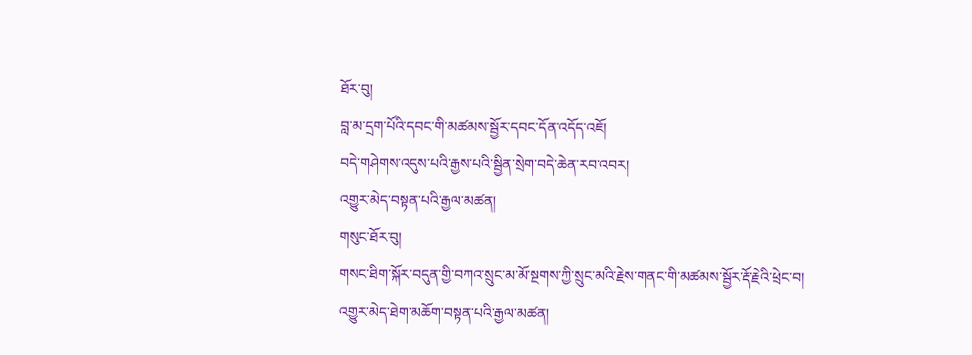ཐོར་བུ།
བླ་མ་དྲག་པོའི་དབང་གི་མཚམས་སྦྱོར་དབང་དོན་འདོད་འཇོ།
བདེ་གཤེགས་འདུས་པའི་རྒྱས་པའི་སྦྱིན་སྲེག་བདེ་ཆེན་རབ་འབར།
འགྱུར་མེད་བསྟན་པའི་རྒྱལ་མཚན།
གསུང་ཐོར་བུ།
གསང་ཐིག་སྐོར་བདུན་གྱི་བཀའ་སྲུང་མ་མོ་སྔགས་ཀྱི་སྲུང་མའི་རྗེས་གནང་གི་མཚམས་སྦྱོར་རྡོ་རྗེའི་ཕྲེང་བ།
འགྱུར་མེད་ཐེག་མཆོག་བསྟན་པའི་རྒྱལ་མཚན།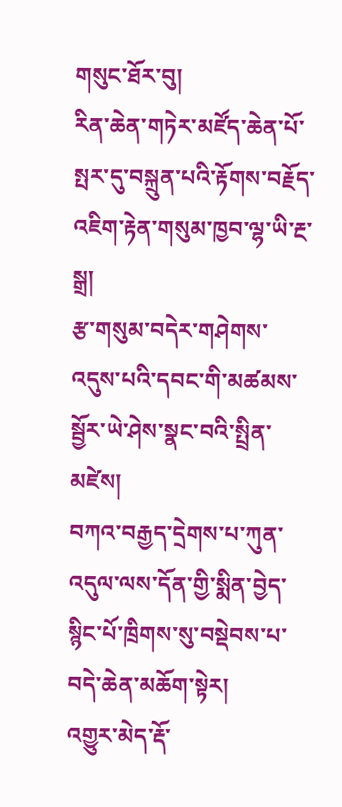གསུང་ཐོར་བུ།
རིན་ཆེན་གཏེར་མཛོད་ཆེན་པོ་སྤར་དུ་བསྐྲུན་པའི་རྟོགས་བརྗོད་འཇིག་རྟེན་གསུམ་ཁྱབ་ལྷ་ཡི་རྔ་སྒྲ།
རྩ་གསུམ་བདེར་གཤེགས་འདུས་པའི་དབང་གི་མཚམས་སྦྱོར་ཡེ་ཤེས་སྣང་བའི་སྤྲིན་མཛེས།
བཀའ་བརྒྱད་དྲེགས་པ་ཀུན་འདུལ་ལས་དོན་གྱི་སྨིན་བྱེད་སྙིང་པོ་ཁྲིགས་སུ་བསྡེབས་པ་བདེ་ཆེན་མཆོག་སྟེར།
འགྱུར་མེད་རྡོ་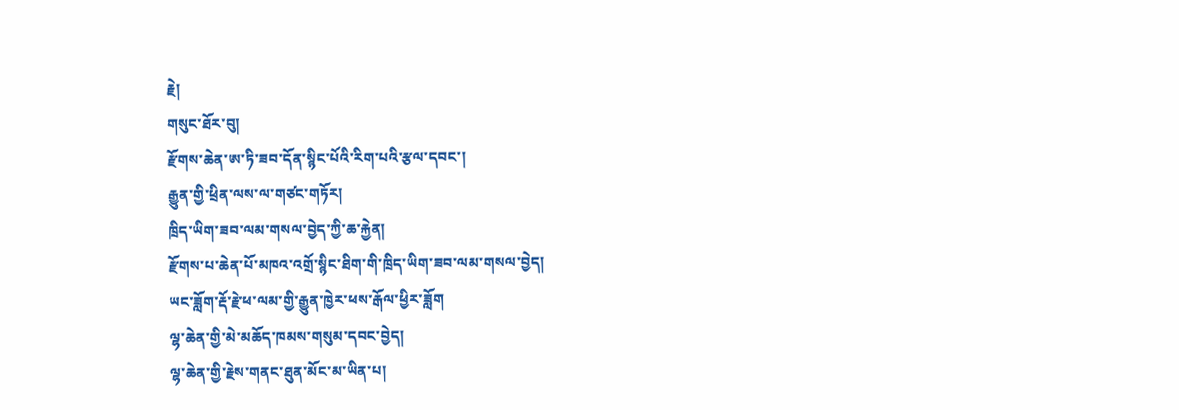རྗེ།
གསུང་ཐོར་བུ།
རྫོགས་ཆེན་ཨ་ཏི་ཟབ་དོན་སྙིང་པོའི་རིག་པའི་རྩལ་དབང་།
རྒྱུན་གྱི་ཕྲིན་ལས་ལ་གཙང་གཏོར།
ཁྲིད་ཡིག་ཟབ་ལམ་གསལ་བྱེད་ཀྱི་ཆ་རྐྱེན།
རྫོགས་པ་ཆེན་པོ་མཁའ་འགྲོ་སྙིང་ཐིག་གི་ཁྲིད་ཡིག་ཟབ་ལམ་གསལ་བྱེད།
ཡང་ཟློག་རྡོ་རྗེ་ཕ་ལམ་གྱི་རྒྱུན་ཁྱེར་ཕས་རྒོལ་ཕྱིར་ཟློག
ལྷ་ཆེན་གྱི་མེ་མཆོད་ཁམས་གསུམ་དབང་བྱེད།
ལྷ་ཆེན་གྱི་རྗེས་གནང་ཐུན་མོང་མ་ཡིན་པ།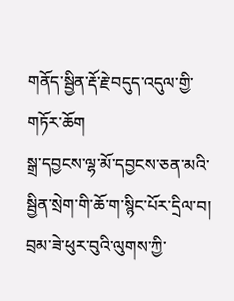གནོད་སྦྱིན་རྡོ་རྗེ་བདུད་འདུལ་གྱི་གཏོར་ཆོག
སྒྲ་དབྱངས་ལྷ་མོ་དབྱངས་ཅན་མའི་སྦྱིན་སྲེག་གི་ཆོ་ག་སྙིང་པོར་དྲིལ་བ།
བྲམ་ཟེ་ཕུར་བུའི་ལུགས་ཀྱི་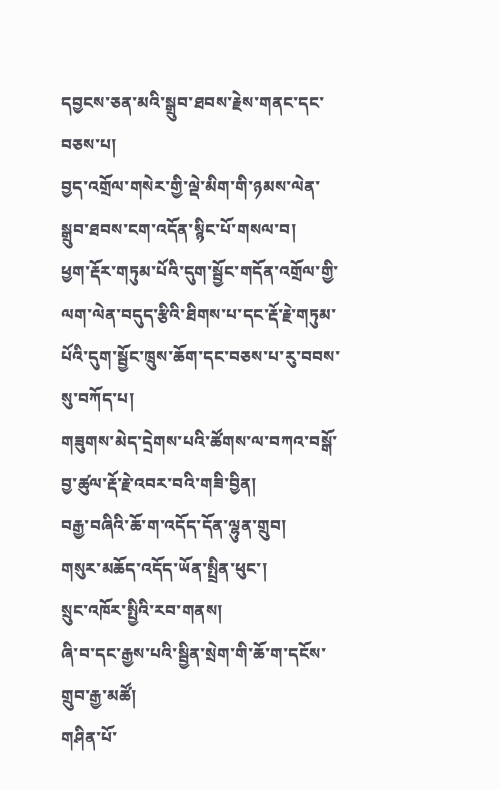དབྱངས་ཅན་མའི་སྒྲུབ་ཐབས་རྗེས་གནང་དང་བཅས་པ།
བྱད་འགྲོལ་གསེར་གྱི་ལྡེ་མིག་གི་ཉམས་ལེན་སྒྲུབ་ཐབས་ངག་འདོན་སྙིང་པོ་གསལ་བ།
ཕྱག་རྡོར་གཏུམ་པོའི་དུག་སྦྱོང་གདོན་འགྲོལ་གྱི་ལག་ལེན་བདུད་རྩིའི་ཐིགས་པ་དང་རྡོ་རྗེ་གཏུམ་པོའི་དུག་སྦྱོང་ཁྲུས་ཆོག་དང་བཅས་པ་རུ་བབས་སུ་བཀོད་པ།
གཟུགས་མེད་དྲེགས་པའི་ཚོགས་ལ་བཀའ་བསྒོ་བྱ་ཚུལ་རྡོ་རྗེ་འབར་བའི་གཟི་བྱིན།
བརྒྱ་བཞིའི་ཆོ་ག་འདོད་དོན་ལྷུན་གྲུབ།
གསུར་མཆོད་འདོད་ཡོན་སྤྲིན་ཕུང་།
སྲུང་འཁོར་སྤྱིའི་རབ་གནས།
ཞི་བ་དང་རྒྱས་པའི་སྦྱིན་སྲེག་གི་ཆོ་ག་དངོས་གྲུབ་རྒྱ་མཚོ།
གཤིན་པོ་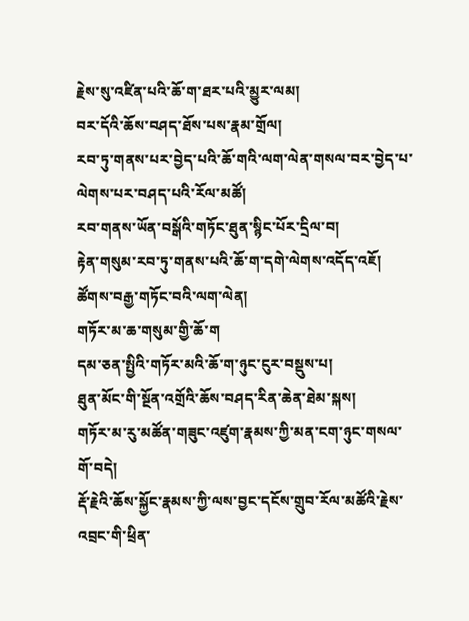རྗེས་སུ་འཛིན་པའི་ཆོ་ག་ཐར་པའི་མྱུར་ལམ།
བར་དོའི་ཆོས་བཤད་ཐོས་པས་རྣམ་གྲོལ།
རབ་ཏུ་གནས་པར་བྱེད་པའི་ཆོ་གའི་ལག་ལེན་གསལ་བར་བྱེད་པ་ལེགས་པར་བཤད་པའི་རོལ་མཚོ།
རབ་གནས་ཡོན་བསྒོའི་གཏོང་ཐུན་སྙིང་པོར་དྲིལ་བ།
རྟེན་གསུམ་རབ་ཏུ་གནས་པའི་ཆོ་ག་དགེ་ལེགས་འདོད་འཇོ།
ཚོགས་བརྒྱ་གཏོང་བའི་ལག་ལེན།
གཏོར་མ་ཆ་གསུམ་གྱི་ཆོ་ག
དམ་ཅན་སྤྱིའི་གཏོར་མའི་ཆོ་ག་ཉུང་ངུར་བསྡུས་པ།
ཐུན་མོང་གི་སྔོན་འགྲོའི་ཆོས་བཤད་རིན་ཆེན་ཐེམ་སྐས།
གཏོར་མ་རུ་མཚོན་གཟུང་འཛུག་རྣམས་ཀྱི་མན་ངག་ཉུང་གསལ་གོ་བདེ།
རྡོ་རྗེའི་ཆོས་སྐྱོང་རྣམས་ཀྱི་ལས་བྱང་དངོས་གྲུབ་རོལ་མཚོའི་རྗེས་འབྲང་གི་ཕྲིན་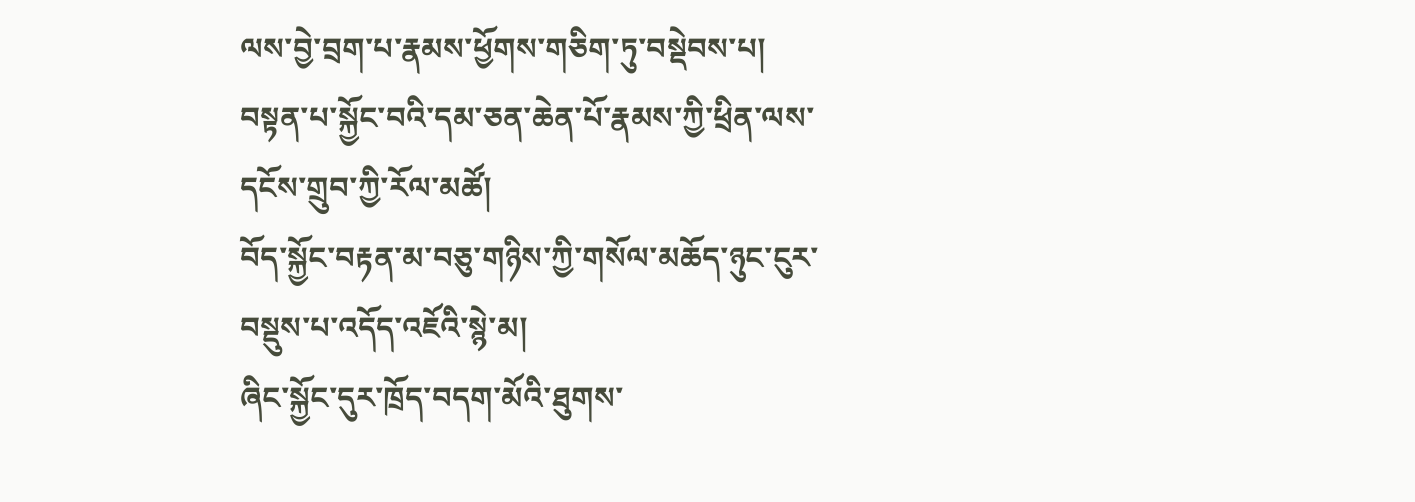ལས་བྱེ་བྲག་པ་རྣམས་ཕྱོགས་གཅིག་ཏུ་བསྡེབས་པ།
བསྟན་པ་སྐྱོང་བའི་དམ་ཅན་ཆེན་པོ་རྣམས་ཀྱི་ཕྲིན་ལས་དངོས་གྲུབ་ཀྱི་རོལ་མཚོ།
བོད་སྐྱོང་བརྟན་མ་བཅུ་གཉིས་ཀྱི་གསོལ་མཆོད་ཉུང་ངུར་བསྡུས་པ་འདོད་འཇོའི་སྙེ་མ།
ཞིང་སྐྱོང་དུར་ཁྲོད་བདག་མོའི་ཐུགས་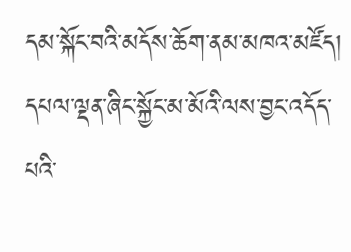དམ་སྐོང་བའི་མདོས་ཆོག་ནམ་མཁའ་མཛོད།
དཔལ་ལྡན་ཞིང་སྐྱོང་མ་མོའི་ལས་བྱང་འདོད་པའི་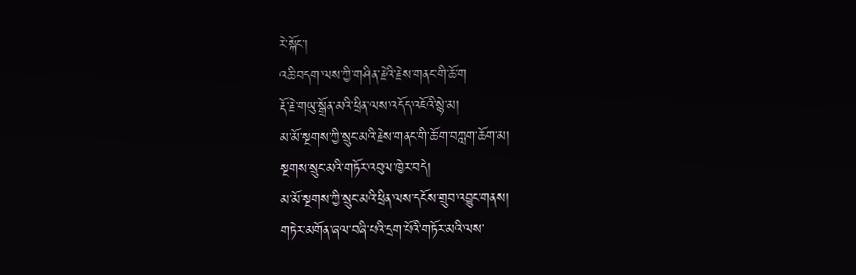རེ་སྐོང་།
འཆི་བདག་ལས་ཀྱི་གཤིན་རྗེའི་རྗེས་གནང་གི་ཆོ་ག
རྡོ་རྗེ་གཡུ་སྒྲོན་མའི་ཕྲིན་ལས་འདོད་འཇོའི་སྙེ་མ།
མ་མོ་སྔགས་ཀྱི་སྲུང་མའི་རྗེས་གནང་གི་ཆོ་ག་བཀླག་ཆོག་མ།
སྔགས་སྲུང་མའི་གཏོར་འབུལ་ཁྱེར་བདེ།
མ་མོ་སྔགས་ཀྱི་སྲུང་མའི་ཕྲིན་ལས་དངོས་གྲུབ་འབྱུང་གནས།
གཏེར་མགོན་ཞལ་བཞི་པའི་དྲག་པོའི་གཏོར་མའི་ལས་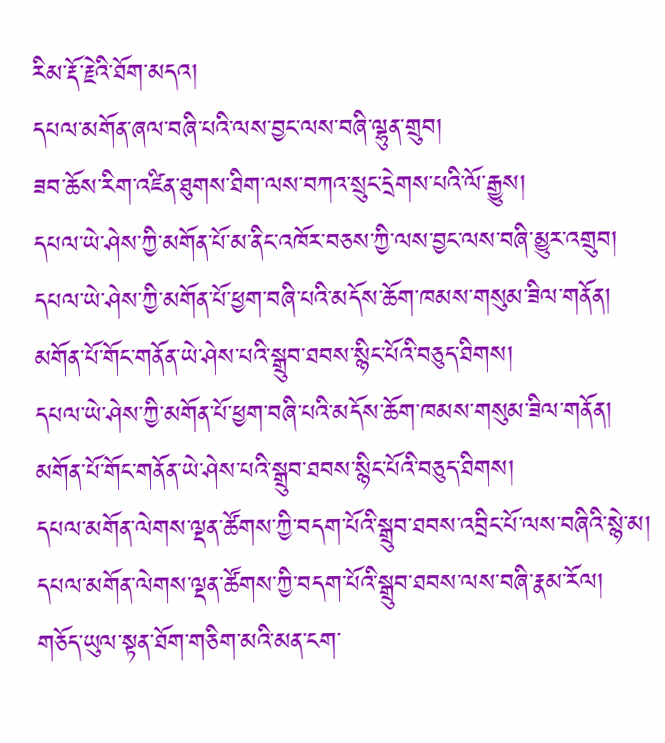རིམ་རྡོ་རྗེའི་ཐོག་མདའ།
དཔལ་མགོན་ཞལ་བཞི་པའི་ལས་བྱང་ལས་བཞི་ལྷུན་གྲུབ།
ཟབ་ཆོས་རིག་འཛིན་ཐུགས་ཐིག་ལས་བཀའ་སྲུང་དྲེགས་པའི་ལོ་རྒྱུས།
དཔལ་ཡེ་ཤེས་ཀྱི་མགོན་པོ་མ་ནིང་འཁོར་བཅས་ཀྱི་ལས་བྱང་ལས་བཞི་མྱུར་འགྲུབ།
དཔལ་ཡེ་ཤེས་ཀྱི་མགོན་པོ་ཕྱག་བཞི་པའི་མདོས་ཆོག་ཁམས་གསུམ་ཟིལ་གནོན།
མགོན་པོ་གོང་གནོན་ཡེ་ཤེས་པའི་སྒྲུབ་ཐབས་སྙིང་པོའི་བཅུད་ཐིགས།
དཔལ་ཡེ་ཤེས་ཀྱི་མགོན་པོ་ཕྱག་བཞི་པའི་མདོས་ཆོག་ཁམས་གསུམ་ཟིལ་གནོན།
མགོན་པོ་གོང་གནོན་ཡེ་ཤེས་པའི་སྒྲུབ་ཐབས་སྙིང་པོའི་བཅུད་ཐིགས།
དཔལ་མགོན་ལེགས་ལྡན་ཚོགས་ཀྱི་བདག་པོའི་སྒྲུབ་ཐབས་འབྲིང་པོ་ལས་བཞིའི་སྙེ་མ།
དཔལ་མགོན་ལེགས་ལྡན་ཚོགས་ཀྱི་བདག་པོའི་སྒྲུབ་ཐབས་ལས་བཞི་རྣམ་རོལ།
གཅོད་ཡུལ་སྟན་ཐོག་གཅིག་མའི་མན་ངག་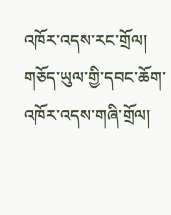འཁོར་འདས་རང་གྲོལ།
གཅོད་ཡུལ་གྱི་དབང་ཆོག་འཁོར་འདས་གཞི་གྲོལ།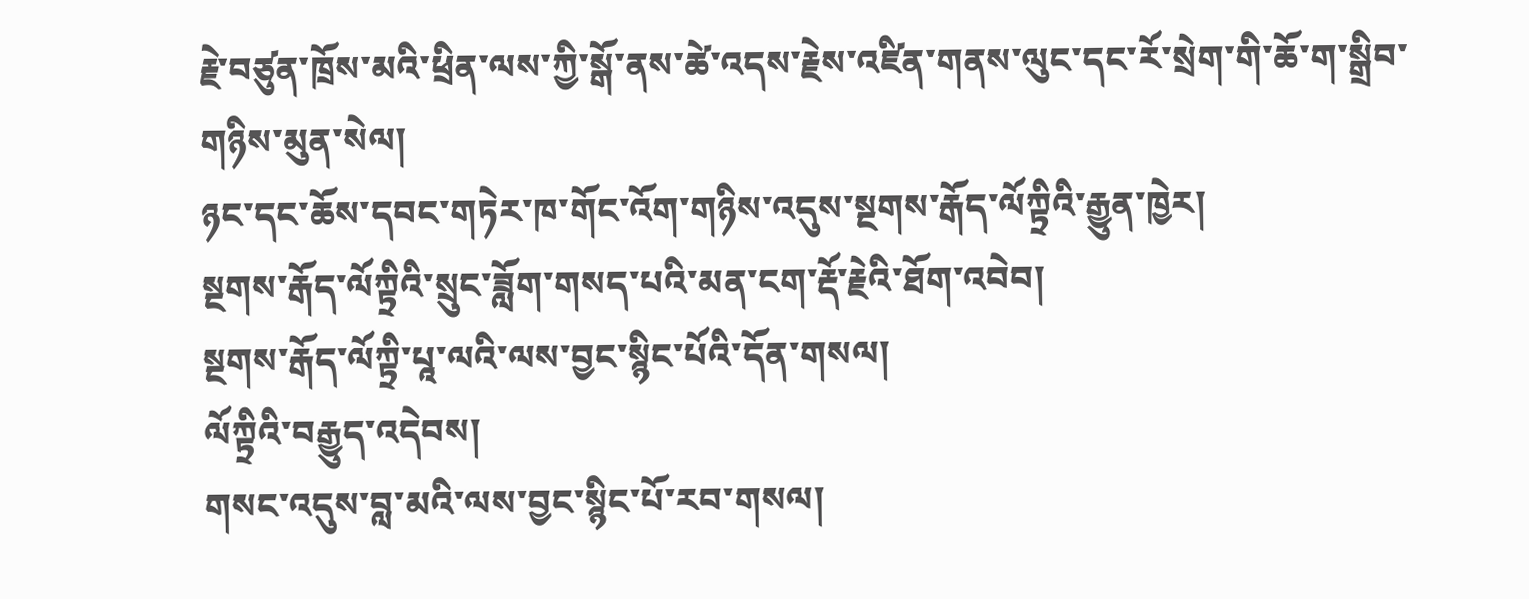རྗེ་བཙུན་ཁྲོས་མའི་ཕྲིན་ལས་ཀྱི་སྒོ་ནས་ཚེ་འདས་རྗེས་འཛིན་གནས་ལུང་དང་རོ་སྲེག་གི་ཆོ་ག་སྒྲིབ་གཉིས་མུན་སེལ།
ཉང་དང་ཆོས་དབང་གཏེར་ཁ་གོང་འོག་གཉིས་འདུས་སྔགས་རྒོད་ལོཀྟྲིའི་རྒྱུན་ཁྱེར།
སྔགས་རྒོད་ལོཀྟྲིའི་སྲུང་ཟློག་གསད་པའི་མན་ངག་རྡོ་རྗེའི་ཐོག་འབེབ།
སྔགས་རྒོད་ལོཀྟྲི་པཱ་ལའི་ལས་བྱང་སྙིང་པོའི་དོན་གསལ།
ལོཀྟྲིའི་བརྒྱུད་འདེབས།
གསང་འདུས་བླ་མའི་ལས་བྱང་སྙིང་པོ་རབ་གསལ།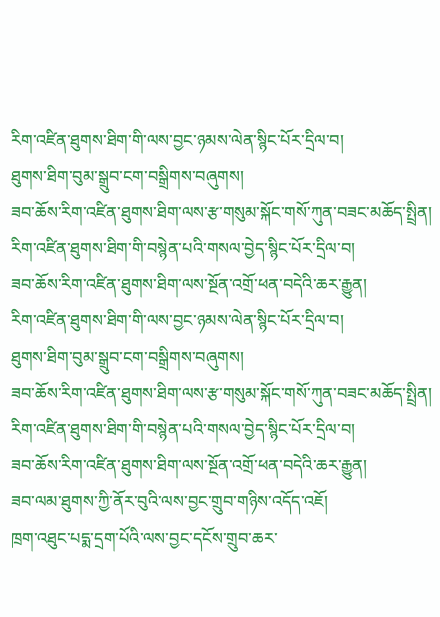རིག་འཛིན་ཐུགས་ཐིག་གི་ལས་བྱང་ཉམས་ལེན་སྙིང་པོར་དྲིལ་བ།
ཐུགས་ཐིག་བུམ་སྒྲུབ་ངག་བསྒྲིགས་བཞུགས།
ཟབ་ཆོས་རིག་འཛིན་ཐུགས་ཐིག་ལས་རྩ་གསུམ་སྐོང་གསོ་ཀུན་བཟང་མཆོད་སྤྲིན།
རིག་འཛིན་ཐུགས་ཐིག་གི་བསྙེན་པའི་གསལ་བྱེད་སྙིང་པོར་དྲིལ་བ།
ཟབ་ཆོས་རིག་འཛིན་ཐུགས་ཐིག་ལས་སྔོན་འགྲོ་ཕན་བདེའི་ཆར་རྒྱུན།
རིག་འཛིན་ཐུགས་ཐིག་གི་ལས་བྱང་ཉམས་ལེན་སྙིང་པོར་དྲིལ་བ།
ཐུགས་ཐིག་བུམ་སྒྲུབ་ངག་བསྒྲིགས་བཞུགས།
ཟབ་ཆོས་རིག་འཛིན་ཐུགས་ཐིག་ལས་རྩ་གསུམ་སྐོང་གསོ་ཀུན་བཟང་མཆོད་སྤྲིན།
རིག་འཛིན་ཐུགས་ཐིག་གི་བསྙེན་པའི་གསལ་བྱེད་སྙིང་པོར་དྲིལ་བ།
ཟབ་ཆོས་རིག་འཛིན་ཐུགས་ཐིག་ལས་སྔོན་འགྲོ་ཕན་བདེའི་ཆར་རྒྱུན།
ཟབ་ལམ་ཐུགས་ཀྱི་ནོར་བུའི་ལས་བྱང་གྲུབ་གཉིས་འདོད་འཇོ།
ཁྲག་འཐུང་པདྨ་དྲག་པོའི་ལས་བྱང་དངོས་གྲུབ་ཆར་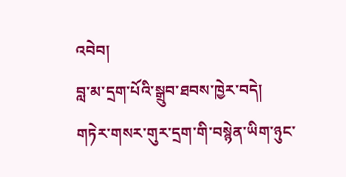འབེབ།
བླ་མ་དྲག་པོའི་སྒྲུབ་ཐབས་ཁྱེར་བདེ།
གཏེར་གསར་གུར་དྲག་གི་བསྙེན་ཡིག་ཉུང་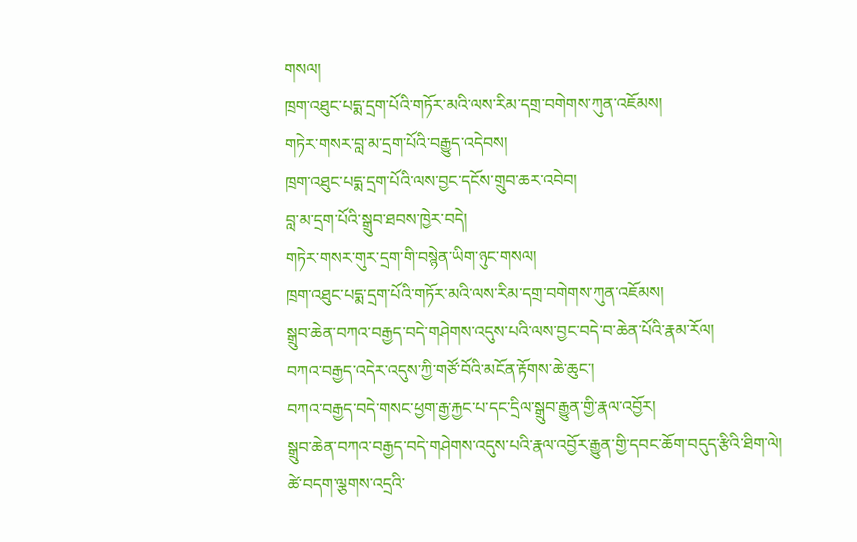གསལ།
ཁྲག་འཐུང་པདྨ་དྲག་པོའི་གཏོར་མའི་ལས་རིམ་དགྲ་བགེགས་ཀུན་འཇོམས།
གཏེར་གསར་བླ་མ་དྲག་པོའི་བརྒྱུད་འདེབས།
ཁྲག་འཐུང་པདྨ་དྲག་པོའི་ལས་བྱང་དངོས་གྲུབ་ཆར་འབེབ།
བླ་མ་དྲག་པོའི་སྒྲུབ་ཐབས་ཁྱེར་བདེ།
གཏེར་གསར་གུར་དྲག་གི་བསྙེན་ཡིག་ཉུང་གསལ།
ཁྲག་འཐུང་པདྨ་དྲག་པོའི་གཏོར་མའི་ལས་རིམ་དགྲ་བགེགས་ཀུན་འཇོམས།
སྒྲུབ་ཆེན་བཀའ་བརྒྱད་བདེ་གཤེགས་འདུས་པའི་ལས་བྱང་བདེ་བ་ཆེན་པོའི་རྣམ་རོལ།
བཀའ་བརྒྱད་འདེར་འདུས་ཀྱི་གཙོ་བོའི་མངོན་རྟོགས་ཆེ་ཆུང་།
བཀའ་བརྒྱད་བདེ་གསང་ཕྱག་རྒྱ་རྐྱང་པ་དང་དྲིལ་སྒྲུབ་རྒྱུན་གྱི་རྣལ་འབྱོར།
སྒྲུབ་ཆེན་བཀའ་བརྒྱད་བདེ་གཤེགས་འདུས་པའི་རྣལ་འབྱོར་རྒྱུན་གྱི་དབང་ཆོག་བདུད་རྩིའི་ཐིག་ལེ།
ཚེ་བདག་ལྕགས་འདྲའི་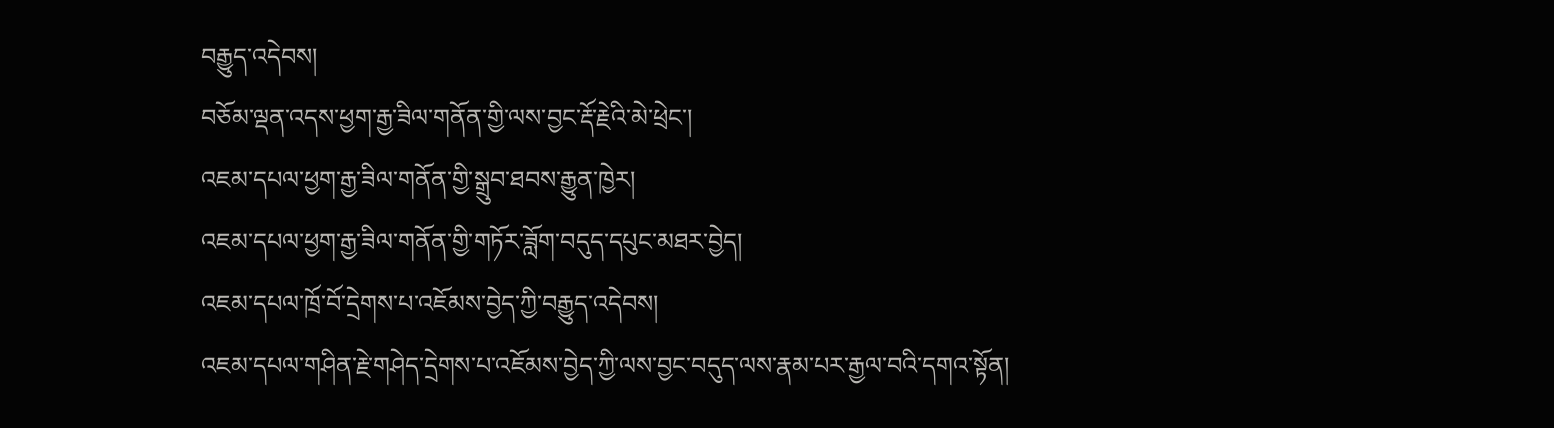བརྒྱུད་འདེབས།
བཅོམ་ལྡན་འདས་ཕྱག་རྒྱ་ཟིལ་གནོན་གྱི་ལས་བྱང་རྡོ་རྗེའི་མེ་ཕྲེང་།
འཇམ་དཔལ་ཕྱག་རྒྱ་ཟིལ་གནོན་གྱི་སྒྲུབ་ཐབས་རྒྱུན་ཁྱེར།
འཇམ་དཔལ་ཕྱག་རྒྱ་ཟིལ་གནོན་གྱི་གཏོར་ཟློག་བདུད་དཔུང་མཐར་བྱེད།
འཇམ་དཔལ་ཁྲོ་བོ་དྲེགས་པ་འཇོམས་བྱེད་ཀྱི་བརྒྱུད་འདེབས།
འཇམ་དཔལ་གཤིན་རྗེ་གཤེད་དྲེགས་པ་འཇོམས་བྱེད་ཀྱི་ལས་བྱང་བདུད་ལས་རྣམ་པར་རྒྱལ་བའི་དགའ་སྟོན།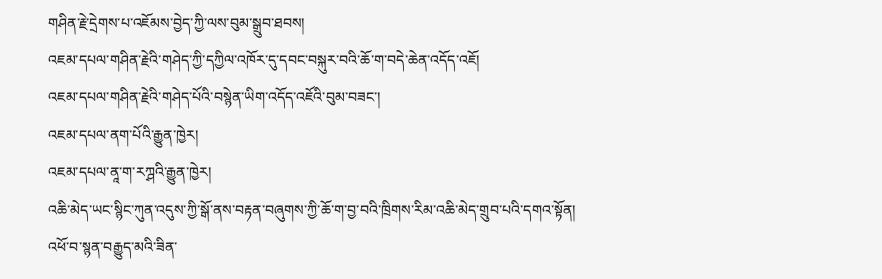གཤིན་རྗེ་དྲེགས་པ་འཇོམས་བྱེད་ཀྱི་ལས་བུམ་སྒྲུབ་ཐབས།
འཇམ་དཔལ་གཤིན་རྗེའི་གཤེད་ཀྱི་དཀྱིལ་འཁོར་དུ་དབང་བསྐུར་བའི་ཆོ་ག་བདེ་ཆེན་འདོད་འཇོ།
འཇམ་དཔལ་གཤིན་རྗེའི་གཤེད་པོའི་བསྙེན་ཡིག་འདོད་འཇོའི་བུམ་བཟང་།
འཇམ་དཔལ་ནག་པོའི་རྒྱུན་ཁྱེར།
འཇམ་དཔལ་ནཱ་ག་རཀྴའི་རྒྱུན་ཁྱེར།
འཆི་མེད་ཡང་སྙིང་ཀུན་འདུས་ཀྱི་སྒོ་ནས་བརྟན་བཞུགས་ཀྱི་ཆོ་ག་བྱ་བའི་ཁྲིགས་རིམ་འཆི་མེད་གྲུབ་པའི་དགའ་སྟོན།
འཕོ་བ་སྙན་བརྒྱུད་མའི་ཟིན་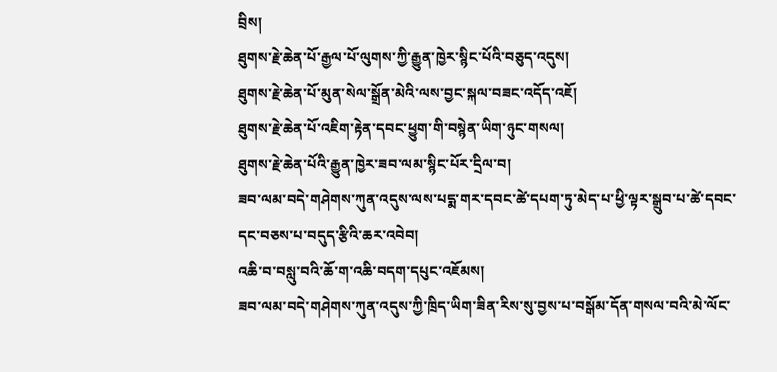བྲིས།
ཐུགས་རྗེ་ཆེན་པོ་རྒྱལ་པོ་ལུགས་ཀྱི་རྒྱུན་ཁྱེར་སྙིང་པོའི་བཅུད་འདུས།
ཐུགས་རྗེ་ཆེན་པོ་མུན་སེལ་སྒྲོན་མེའི་ལས་བྱང་སྐལ་བཟང་འདོད་འཇོ།
ཐུགས་རྗེ་ཆེན་པོ་འཇིག་རྟེན་དབང་ཕྱུག་གི་བསྙེན་ཡིག་ཉུང་གསལ།
ཐུགས་རྗེ་ཆེན་པོའི་རྒྱུན་ཁྱེར་ཟབ་ལམ་སྙིང་པོར་དྲིལ་བ།
ཟབ་ལམ་བདེ་གཤེགས་ཀུན་འདུས་ལས་པདྨ་གར་དབང་ཚེ་དཔག་ཏུ་མེད་པ་ཕྱི་ལྟར་སྒྲུབ་པ་ཚེ་དབང་དང་བཅས་པ་བདུད་རྩིའི་ཆར་འབེབ།
འཆི་བ་བསླུ་བའི་ཆོ་ག་འཆི་བདག་དཔུང་འཇོམས།
ཟབ་ལམ་བདེ་གཤེགས་ཀུན་འདུས་ཀྱི་ཁྲིད་ཡིག་ཟིན་རིས་སུ་བྱས་པ་བསྒོམ་དོན་གསལ་བའི་མེ་ལོང་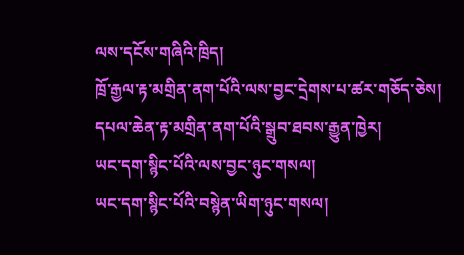ལས་དངོས་གཞིའི་ཁྲིད།
ཁྲོ་རྒྱལ་རྟ་མགྲིན་ནག་པོའི་ལས་བྱང་དྲེགས་པ་ཚར་གཅོད་ཅེས།
དཔལ་ཆེན་རྟ་མགྲིན་ནག་པོའི་སྒྲུབ་ཐབས་རྒྱུན་ཁྱེར།
ཡང་དག་སྙིང་པོའི་ལས་བྱང་ཉུང་གསལ།
ཡང་དག་སྙིང་པོའི་བསྙེན་ཡིག་ཉུང་གསལ།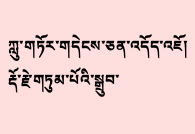ཀླུ་གཏོར་གདེངས་ཅན་འདོད་འཇོ།
རྡོ་རྗེ་གཏུམ་པོའི་སྒྲུབ་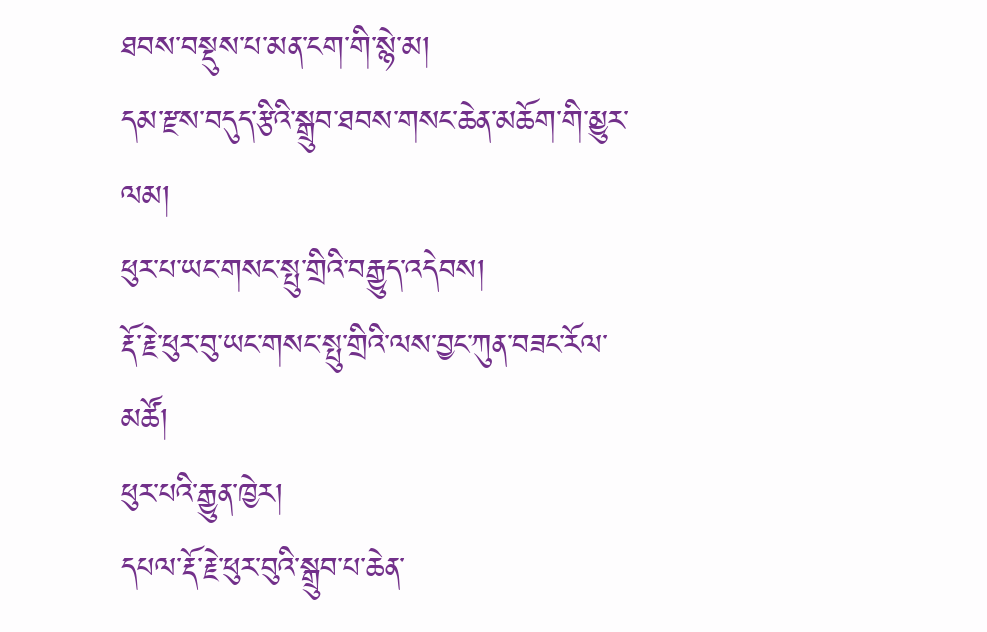ཐབས་བསྡུས་པ་མན་ངག་གི་སྙེ་མ།
དམ་རྫས་བདུད་རྩིའི་སྒྲུབ་ཐབས་གསང་ཆེན་མཆོག་གི་མྱུར་ལམ།
ཕུར་པ་ཡང་གསང་སྤུ་གྲིའི་བརྒྱུད་འདེབས།
རྡོ་རྗེ་ཕུར་བུ་ཡང་གསང་སྤུ་གྲིའི་ལས་བྱང་ཀུན་བཟང་རོལ་མཚོ།
ཕུར་པའི་རྒྱུན་ཁྱེར།
དཔལ་རྡོ་རྗེ་ཕུར་བུའི་སྒྲུབ་པ་ཆེན་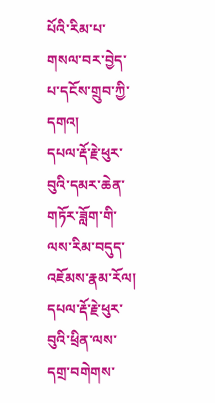པོའི་རིམ་པ་གསལ་བར་བྱེད་པ་དངོས་གྲུབ་ཀྱི་དགའ།
དཔལ་རྡོ་རྗེ་ཕུར་བུའི་དམར་ཆེན་གཏོར་ཟློག་གི་ལས་རིམ་བདུད་འཇོམས་རྣམ་རོལ།
དཔལ་རྡོ་རྗེ་ཕུར་བུའི་ཕྲིན་ལས་དགྲ་བགེགས་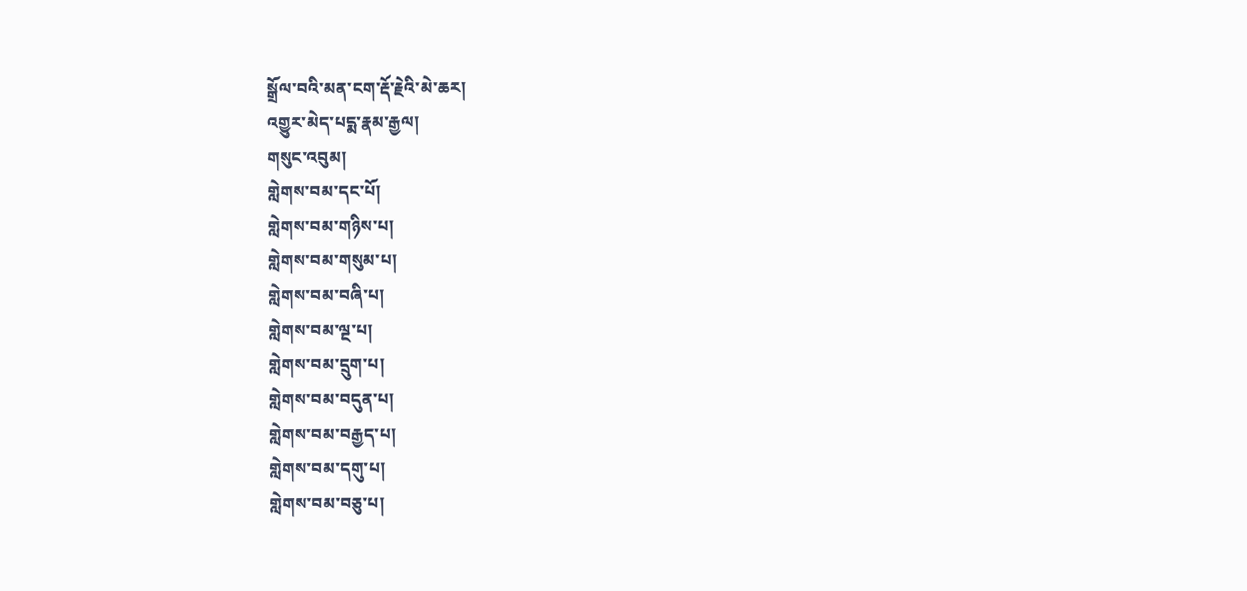སྒྲོལ་བའི་མན་ངག་རྡོ་རྗེའི་མེ་ཆར།
འགྱུར་མེད་པདྨ་རྣམ་རྒྱལ།
གསུང་འབུམ།
གླེགས་བམ་དང་པོ།
གླེགས་བམ་གཉིས་པ།
གླེགས་བམ་གསུམ་པ།
གླེགས་བམ་བཞི་པ།
གླེགས་བམ་ལྔ་པ།
གླེགས་བམ་དྲུག་པ།
གླེགས་བམ་བདུན་པ།
གླེགས་བམ་བརྒྱད་པ།
གླེགས་བམ་དགུ་པ།
གླེགས་བམ་བཅུ་པ།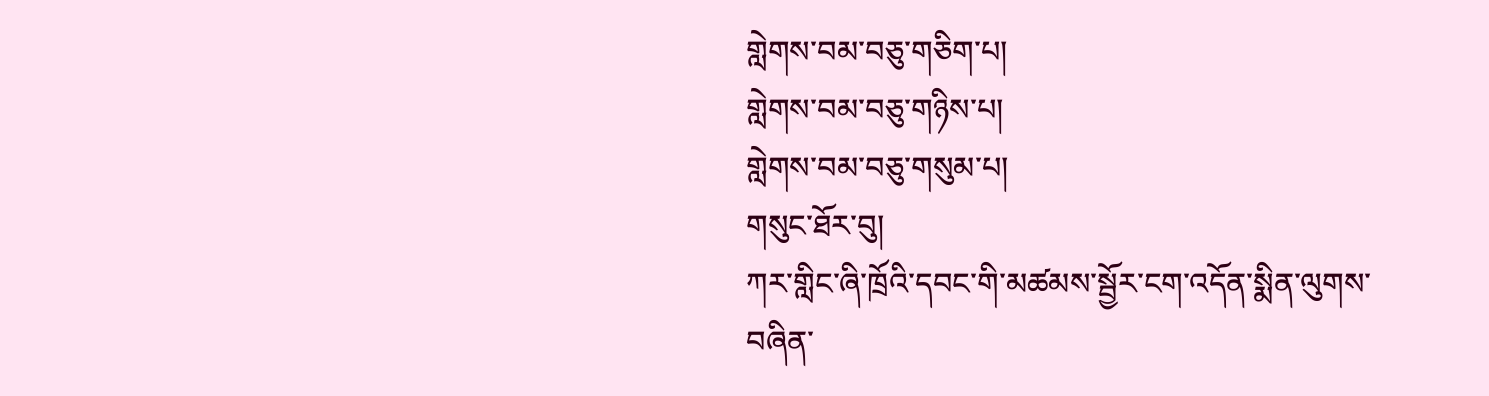གླེགས་བམ་བཅུ་གཅིག་པ།
གླེགས་བམ་བཅུ་གཉིས་པ།
གླེགས་བམ་བཅུ་གསུམ་པ།
གསུང་ཐོར་བུ།
ཀར་གླིང་ཞི་ཁྲོའི་དབང་གི་མཚམས་སྦྱོར་ངག་འདོན་སྨིན་ལུགས་བཞིན་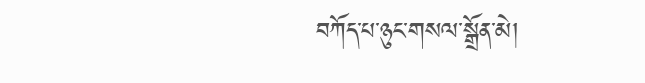བཀོད་པ་ཉུང་གསལ་སྒྲོན་མེ།